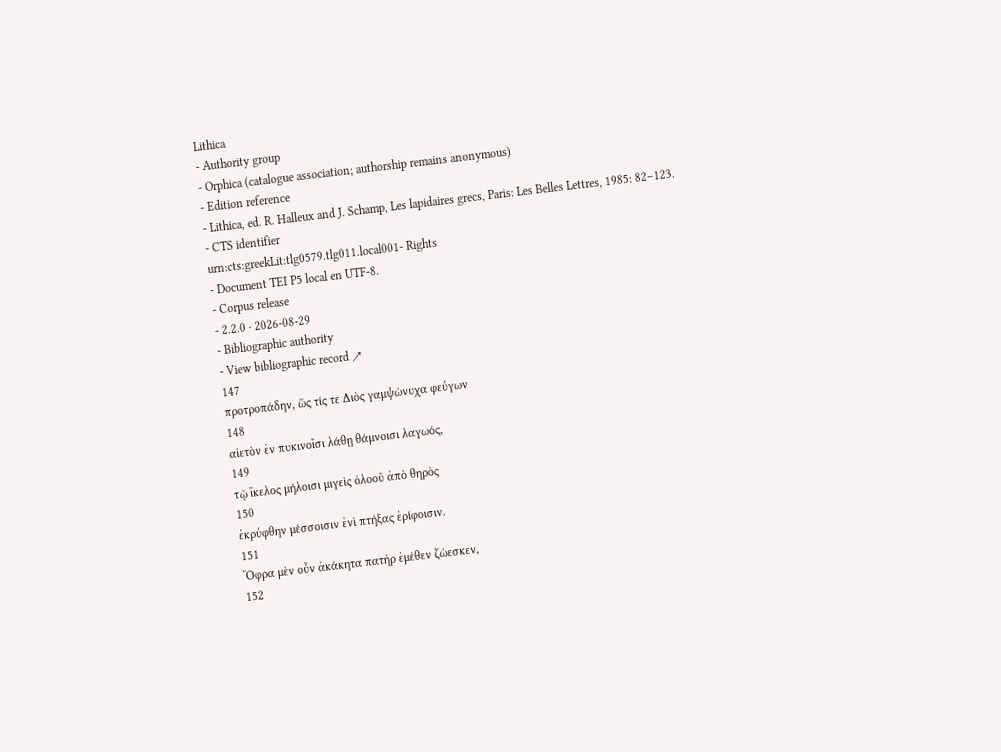Lithica
- Authority group
- Orphica (catalogue association; authorship remains anonymous)
- Edition reference
- Lithica, ed. R. Halleux and J. Schamp, Les lapidaires grecs, Paris: Les Belles Lettres, 1985: 82–123.
- CTS identifier
urn:cts:greekLit:tlg0579.tlg011.local001- Rights
- Document TEI P5 local en UTF-8.
- Corpus release
- 2.2.0 · 2026-08-29
- Bibliographic authority
- View bibliographic record ↗
147
προτροπάδην, ὥς τίς τε Διὸς γαμψώνυχα φεύγων
148
αἰετὸν ἐν πυκινοῖσι λάθῃ θάμνοισι λαγωός,
149
τῷ ἴκελος μήλοισι μιγεὶς ὀλοοῦ ἀπὸ θηρὸς
150
ἐκρύφθην μέσσοισιν ἐνὶ πτήξας ἐρίφοισιν.
151
Ὄφρα μὲν οὖν ἀκάκητα πατὴρ ἐμέθεν ζώεσκεν,
152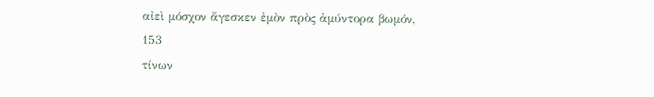αἰεὶ μόσχον ἄγεσκεν ἐμὸν πρὸς ἀμύντορα βωμόν,
153
τίνων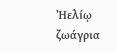Ἠελίῳ ζωάγρια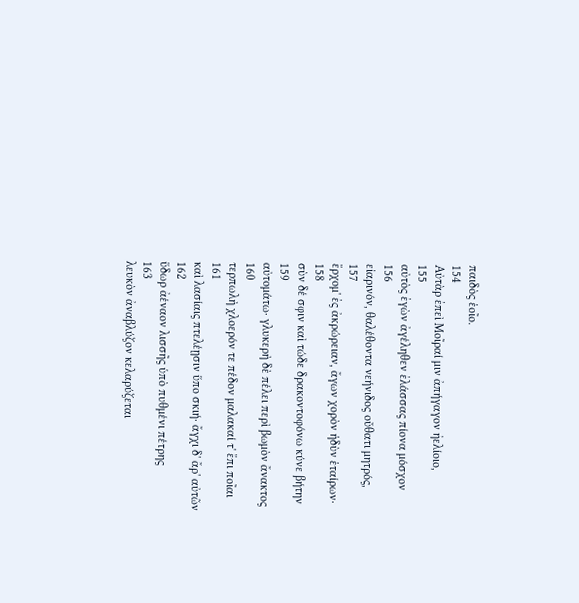παιδὸς ἑοῖο.
154
Αὐτὰρ ἐπεὶ Μοῖραί μιν ἀπήγαγον ἠελίοιο,
155
αὐτὸς ἐγὼν ἀγέληθεν ἐλάσσας πίονα μόσχον
156
εἰαρινόν, θαλέθοντα νεήνιδος οὔθατι μητρός,
157
ἔρχομ' ἐς ἀκρώρειαν, ἄγων χορὸν ἡδὺν ἑταίρων·
158
σὺν δέ σφιν καὶ τώδε δρακοντοφόνω κύνε βήτην
159
αὐτομάτω· γλυκερὴ δὲ πέλει περὶ βωμὸν ἄνακτος
160
τερπωλὴ χλοερόν τε πέδον μαλακαί τ' ἔπι ποῖαι
161
καὶ λασίαις πτελέῃσιν ὕπο σκιή· ἄγχι δ' ἄρ' αὐτῶν
162
ὕδωρ ἀέναον λισσῆς ὑπὸ πυθμένι πέτρης
163
λευκὸν ἀναβλύζον κελαρύζεται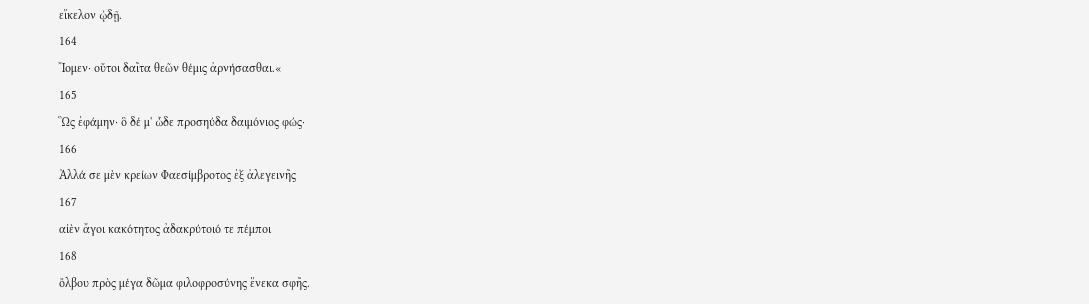εἴκελον ᾠδῇ.
164
Ἴομεν· οὔτοι δαῖτα θεῶν θέμις ἀρνήσασθαι.«
165
Ὣς ἐφάμην· ὃ δέ μ' ὧδε προσηύδα δαιμόνιος φώς·
166
Ἀλλά σε μὲν κρείων Φαεσίμβροτος ἐξ ἀλεγεινῆς
167
αἰὲν ἄγοι κακότητος ἀδακρύτοιό τε πέμποι
168
ὄλβου πρὸς μέγα δῶμα φιλοφροσύνης ἕνεκα σφῆς.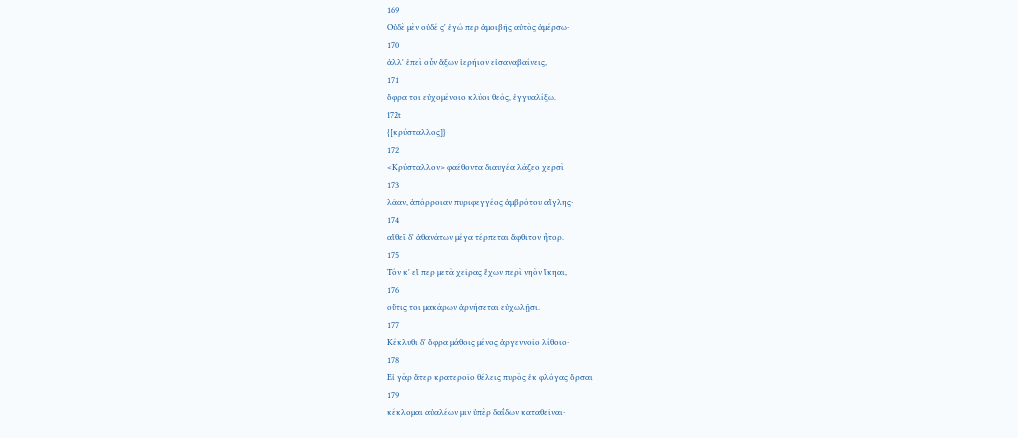169
Οὐδὲ μὲν οὐδέ ς' ἐγώ περ ἀμοιβῆς αὐτὸς ἀμέρσω·
170
ἀλλ' ἐπεὶ οὖν ἄξων ἱερήιον εἰσαναβαίνεις,
171
ὄφρα τοι εὐχομένοιο κλύοι θεός, ἐγγυαλίξω.
172t
{[κρύσταλλος]}
172
<Κρύσταλλον> φαέθοντα διαυγέα λάζεο χερσὶ
173
λᾶαν, ἀπόρροιαν πυριφεγγέος ἀμβρότου αἴγλης·
174
αἴθεϊ δ' ἀθανάτων μέγα τέρπεται ἄφθιτον ἦτορ.
175
Τόν κ' εἴ περ μετὰ χεῖρας ἔχων περὶ νηὸν ἵκηαι,
176
οὔτις τοι μακάρων ἀρνήσεται εὐχωλῇσι.
177
Κέκλυθι δ' ὄφρα μάθοις μένος ἀργεννοῖο λίθοιο·
178
Εἰ γὰρ ἄτερ κρατεροῖο θέλεις πυρὸς ἐκ φλόγας ὄρσαι
179
κέκλομαι αὐαλέων μιν ὑπὲρ δαΐδων καταθεῖναι·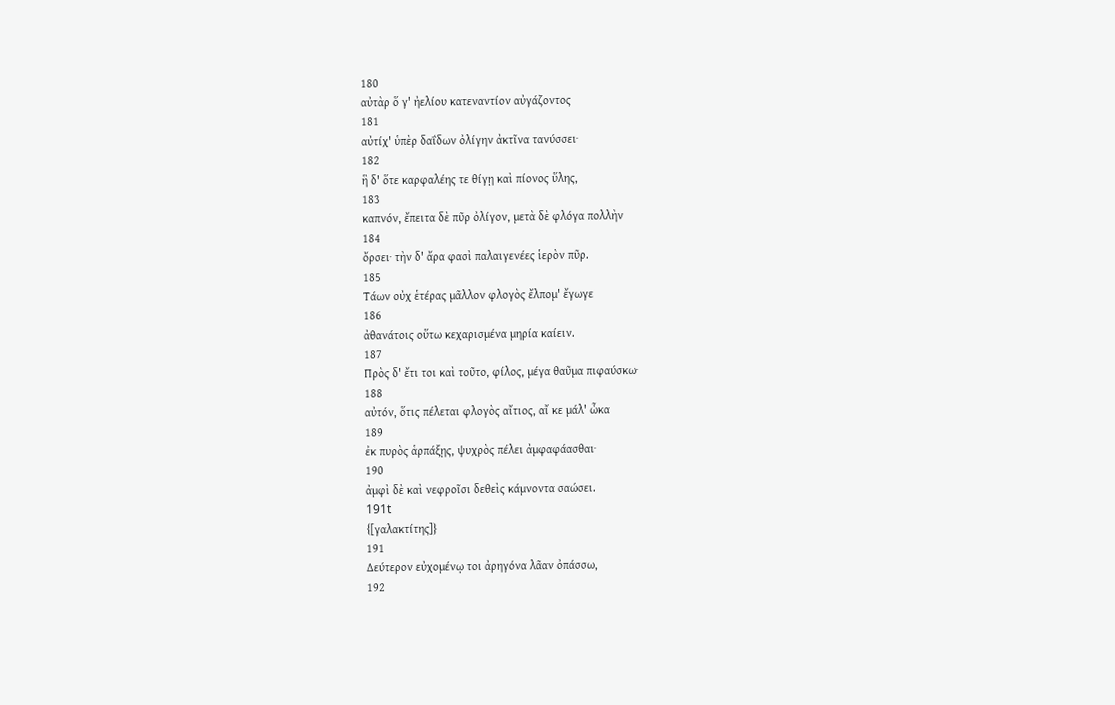180
αὐτὰρ ὅ γ' ἠελίου κατεναντίον αὐγάζοντος
181
αὐτίχ' ὑπὲρ δαΐδων ὀλίγην ἀκτῖνα τανύσσει·
182
ἣ δ' ὅτε καρφαλέης τε θίγῃ καὶ πίονος ὕλης,
183
καπνόν, ἔπειτα δὲ πῦρ ὀλίγον, μετὰ δὲ φλόγα πολλὴν
184
ὄρσει· τὴν δ' ἄρα φασὶ παλαιγενέες ἱερὸν πῦρ.
185
Τάων οὐχ ἑτέρας μᾶλλον φλογὸς ἔλπομ' ἔγωγε
186
ἀθανάτοις οὕτω κεχαρισμένα μηρία καίειν.
187
Πρὸς δ' ἔτι τοι καὶ τοῦτο, φίλος, μέγα θαῦμα πιφαύσκω·
188
αὐτόν, ὅτις πέλεται φλογὸς αἴτιος, αἴ κε μάλ' ὦκα
189
ἐκ πυρὸς ἁρπάξῃς, ψυχρὸς πέλει ἀμφαφάασθαι·
190
ἀμφὶ δὲ καὶ νεφροῖσι δεθεὶς κάμνοντα σαώσει.
191t
{[γαλακτίτης]}
191
Δεύτερον εὐχομένῳ τοι ἀρηγόνα λᾶαν ὀπάσσω,
192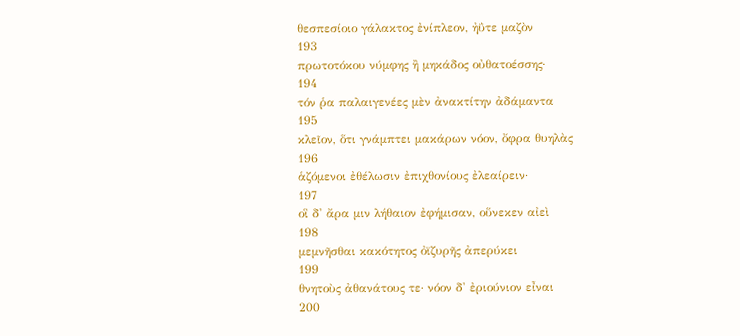θεσπεσίοιο γάλακτος ἐνίπλεον, ἠΰτε μαζὸν
193
πρωτοτόκου νύμφης ἢ μηκάδος οὐθατοέσσης·
194
τόν ῥα παλαιγενέες μὲν ἀνακτίτην ἀδάμαντα
195
κλεῖον, ὅτι γνάμπτει μακάρων νόον, ὄφρα θυηλὰς
196
ἁζόμενοι ἐθέλωσιν ἐπιχθονίους ἐλεαίρειν·
197
οἳ δ' ἄρα μιν λήθαιον ἐφήμισαν, οὕνεκεν αἰεὶ
198
μεμνῆσθαι κακότητος ὀϊζυρῆς ἀπερύκει
199
θνητοὺς ἀθανάτους τε· νόον δ' ἐριούνιον εἶναι
200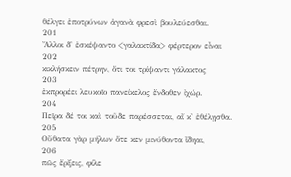θέλγει ἐποτρύνων ἀγανὰ φρεσὶ βουλεύεσθαι.
201
Ἄλλοι δ' ἐσκέψαντο <γαλακτίδα> φέρτερον εἶναι
202
κικλήσκειν πέτρην, ὅτι τοι τρίψαντι γάλακτος
203
ἐκπρορέει λευκοῖο πανείκελος ἔνδοθεν ἰχώρ.
204
Πεῖρα δέ τοι καὶ τοῦδε παρέσσεται, αἴ κ' ἐθέλῃσθα.
205
Οὔθατα γὰρ μήλων ὅτε κεν μινύθοντα ἴδηαι,
206
πῶς ἔρξεις, φίλε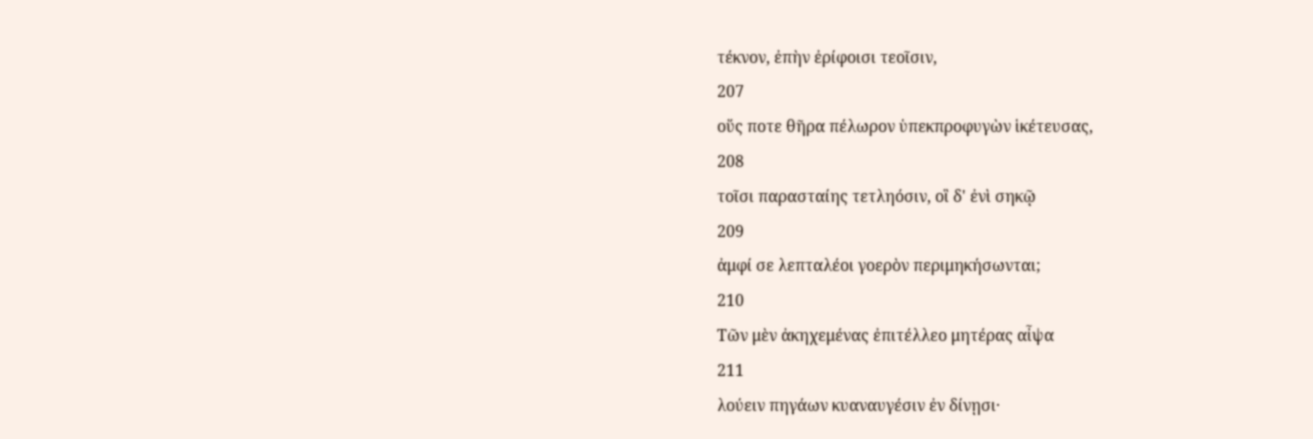τέκνον, ἐπὴν ἐρίφοισι τεοῖσιν,
207
οὕς ποτε θῆρα πέλωρον ὑπεκπροφυγὼν ἱκέτευσας,
208
τοῖσι παρασταίης τετληόσιν, οἳ δ' ἐνὶ σηκῷ
209
ἀμφί σε λεπταλέοι γοερὸν περιμηκήσωνται;
210
Τῶν μὲν ἀκηχεμένας ἐπιτέλλεο μητέρας αἶψα
211
λούειν πηγάων κυαναυγέσιν ἐν δίνῃσι·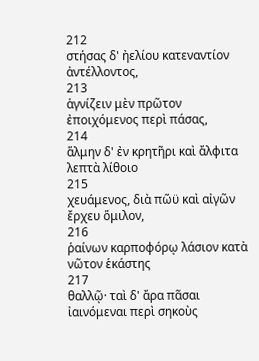212
στήσας δ' ἠελίου κατεναντίον ἀντέλλοντος,
213
ἁγνίζειν μὲν πρῶτον ἐποιχόμενος περὶ πάσας,
214
ἅλμην δ' ἐν κρητῆρι καὶ ἄλφιτα λεπτὰ λίθοιο
215
χευάμενος, διὰ πῶϋ καὶ αἰγῶν ἔρχευ ὅμιλον,
216
ῥαίνων καρποφόρῳ λάσιον κατὰ νῶτον ἑκάστης
217
θαλλῷ· ταὶ δ' ἄρα πᾶσαι ἰαινόμεναι περὶ σηκοὺς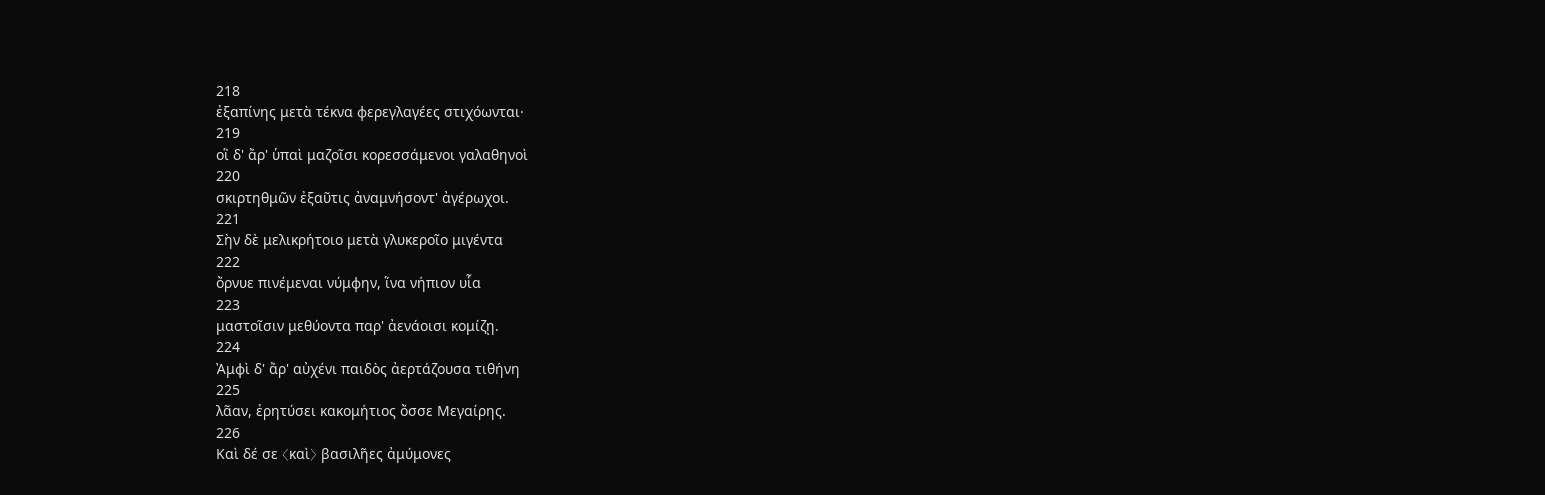218
ἐξαπίνης μετὰ τέκνα φερεγλαγέες στιχόωνται·
219
οἳ δ' ἄρ' ὑπαὶ μαζοῖσι κορεσσάμενοι γαλαθηνοὶ
220
σκιρτηθμῶν ἐξαῦτις ἀναμνήσοντ' ἀγέρωχοι.
221
Σὴν δὲ μελικρήτοιο μετὰ γλυκεροῖο μιγέντα
222
ὄρνυε πινέμεναι νύμφην, ἵνα νήπιον υἷα
223
μαστοῖσιν μεθύοντα παρ' ἀενάοισι κομίζῃ.
224
Ἀμφὶ δ' ἄρ' αὐχένι παιδὸς ἀερτάζουσα τιθήνη
225
λᾶαν, ἐρητύσει κακομήτιος ὄσσε Μεγαίρης.
226
Καὶ δέ σε 〈καὶ〉 βασιλῆες ἀμύμονες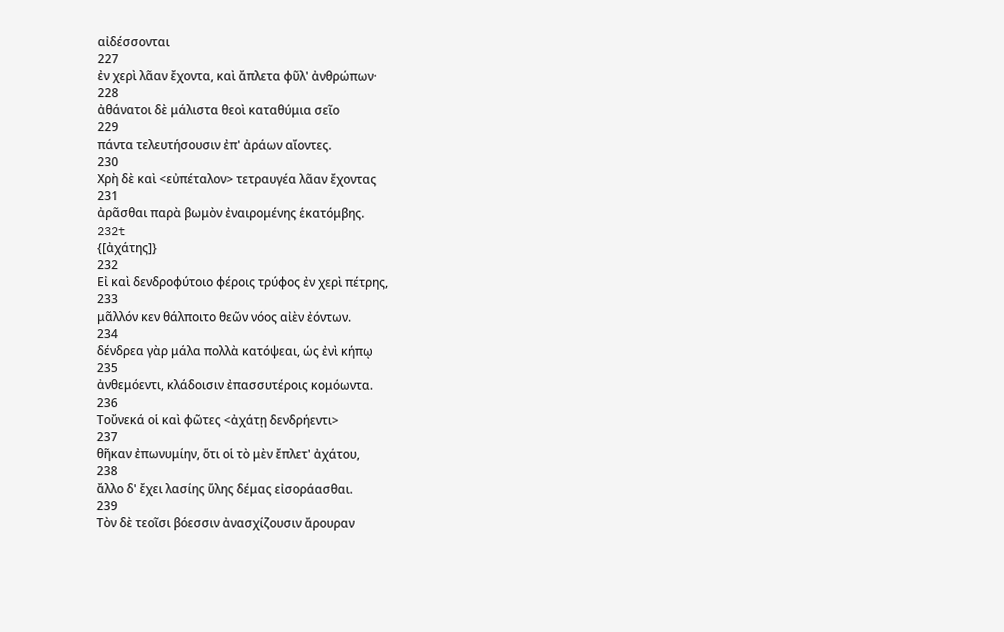αἰδέσσονται
227
ἐν χερὶ λᾶαν ἔχοντα, καὶ ἄπλετα φῦλ' ἀνθρώπων·
228
ἀθάνατοι δὲ μάλιστα θεοὶ καταθύμια σεῖο
229
πάντα τελευτήσουσιν ἐπ' ἀράων αἴοντες.
230
Χρὴ δὲ καὶ <εὐπέταλον> τετραυγέα λᾶαν ἔχοντας
231
ἀρᾶσθαι παρὰ βωμὸν ἐναιρομένης ἑκατόμβης.
232t
{[ἀχάτης]}
232
Εἰ καὶ δενδροφύτοιο φέροις τρύφος ἐν χερὶ πέτρης,
233
μᾶλλόν κεν θάλποιτο θεῶν νόος αἰὲν ἐόντων.
234
δένδρεα γὰρ μάλα πολλὰ κατόψεαι, ὡς ἐνὶ κήπῳ
235
ἀνθεμόεντι, κλάδοισιν ἐπασσυτέροις κομόωντα.
236
Τοὔνεκά οἱ καὶ φῶτες <ἀχάτῃ δενδρήεντι>
237
θῆκαν ἐπωνυμίην, ὅτι οἱ τὸ μὲν ἔπλετ' ἀχάτου,
238
ἄλλο δ' ἔχει λασίης ὕλης δέμας εἰσοράασθαι.
239
Τὸν δὲ τεοῖσι βόεσσιν ἀνασχίζουσιν ἄρουραν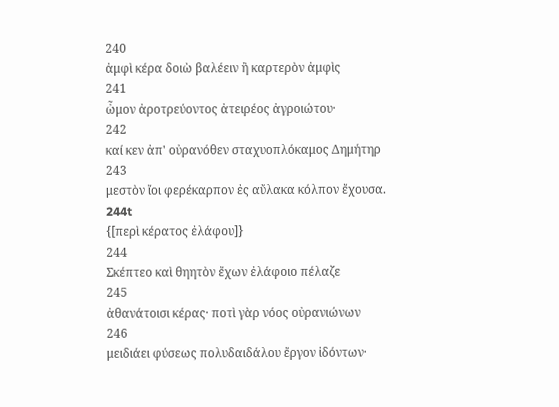240
ἀμφὶ κέρα δοιὼ βαλέειν ἢ καρτερὸν ἀμφὶς
241
ὦμον ἀροτρεύοντος ἀτειρέος ἀγροιώτου·
242
καί κεν ἀπ' οὐρανόθεν σταχυοπλόκαμος Δημήτηρ
243
μεστὸν ἴοι φερέκαρπον ἐς αὔλακα κόλπον ἔχουσα.
244t
{[περὶ κέρατος ἐλάφου]}
244
Σκέπτεο καὶ θηητὸν ἔχων ἐλάφοιο πέλαζε
245
ἀθανάτοισι κέρας· ποτὶ γὰρ νόος οὐρανιώνων
246
μειδιάει φύσεως πολυδαιδάλου ἔργον ἰδόντων·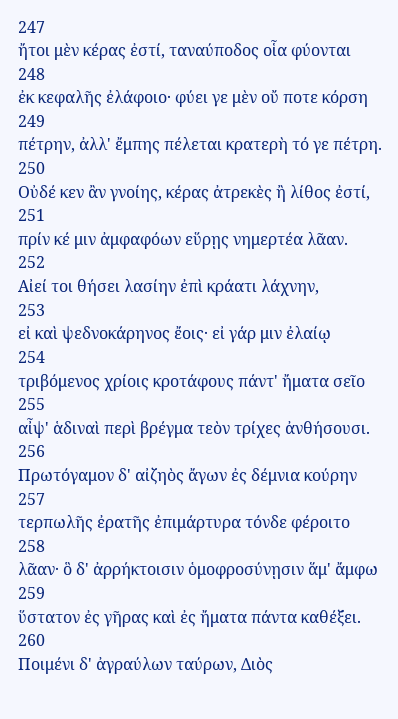247
ἤτοι μὲν κέρας ἐστί, ταναύποδος οἷα φύονται
248
ἐκ κεφαλῆς ἐλάφοιο· φύει γε μὲν οὔ ποτε κόρση
249
πέτρην, ἀλλ' ἔμπης πέλεται κρατερὴ τό γε πέτρη.
250
Οὐδέ κεν ἂν γνοίης, κέρας ἀτρεκὲς ἢ λίθος ἐστί,
251
πρίν κέ μιν ἀμφαφόων εὕρῃς νημερτέα λᾶαν.
252
Αἰεί τοι θήσει λασίην ἐπὶ κράατι λάχνην,
253
εἰ καὶ ψεδνοκάρηνος ἔοις· εἰ γάρ μιν ἐλαίῳ
254
τριβόμενος χρίοις κροτάφους πάντ' ἤματα σεῖο
255
αἶψ' ἁδιναὶ περὶ βρέγμα τεὸν τρίχες ἀνθήσουσι.
256
Πρωτόγαμον δ' αἰζηὸς ἄγων ἐς δέμνια κούρην
257
τερπωλῆς ἐρατῆς ἐπιμάρτυρα τόνδε φέροιτο
258
λᾶαν· ὃ δ' ἀρρήκτοισιν ὁμοφροσύνῃσιν ἅμ' ἄμφω
259
ὕστατον ἐς γῆρας καὶ ἐς ἤματα πάντα καθέξει.
260
Ποιμένι δ' ἀγραύλων ταύρων, Διὸς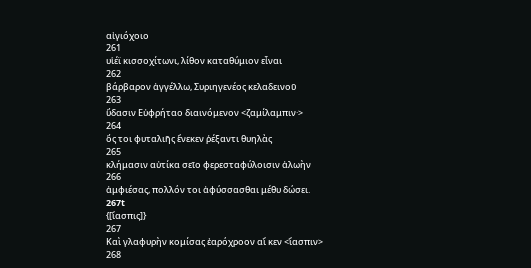αἰγιόχοιο
261
υἱέϊ κισσοχίτωνι, λίθον καταθύμιον εἶναι
262
βάρβαρον ἀγγέλλω, Συριηγενέος κελαδεινοῦ
263
ὕδασιν Εὐφρήταο διαινόμενον <ζαμίλαμπιν·>
264
ὅς τοι φυταλιῆς ἕνεκεν ῥέξαντι θυηλὰς
265
κλήμασιν αὐτίκα σεῖο φερεσταφύλοισιν ἀλωὴν
266
ἀμφιέσας, πολλόν τοι ἀφύσσασθαι μέθυ δώσει.
267t
{[ἴασπις]}
267
Καὶ γλαφυρὴν κομίσας ἐαρόχροον αἴ κεν <ἴασπιν>
268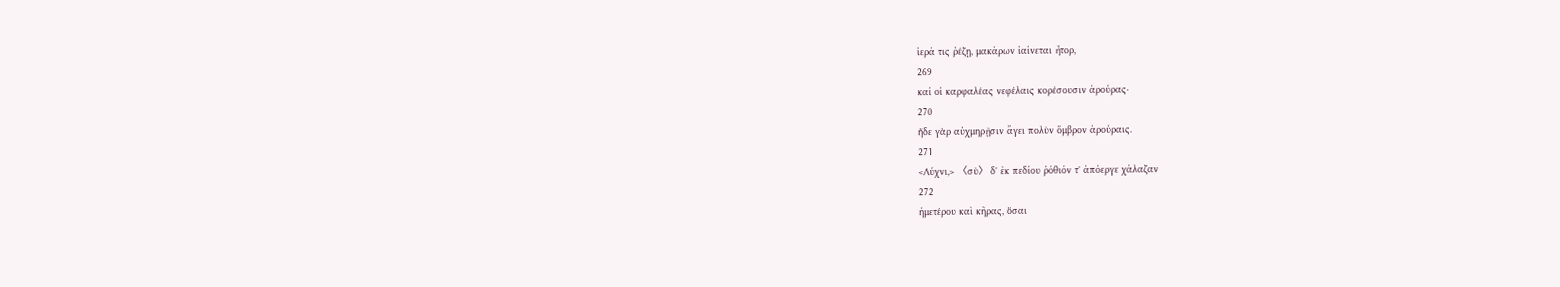ἱερά τις ῥέζῃ, μακάρων ἰαίνεται ἦτορ,
269
καί οἱ καρφαλέας νεφέλαις κορέσουσιν ἀρούρας·
270
ἥδε γὰρ αὐχμηρῇσιν ἄγει πολὺν ὄμβρον ἀρούραις.
271
<Λύχνι,> 〈σὺ〉 δ' ἐκ πεδίου ῥόθιόν τ' ἀπόεργε χάλαζαν
272
ἡμετέρου καὶ κῆρας, ὅσαι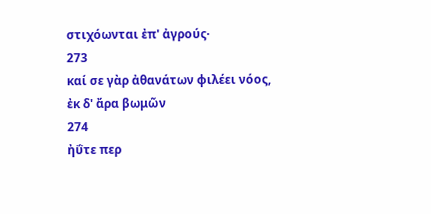στιχόωνται ἐπ' ἀγρούς·
273
καί σε γὰρ ἀθανάτων φιλέει νόος, ἐκ δ' ἄρα βωμῶν
274
ἠΰτε περ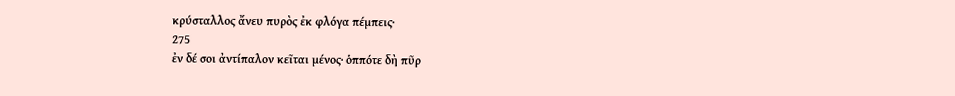κρύσταλλος ἄνευ πυρὸς ἐκ φλόγα πέμπεις·
275
ἐν δέ σοι ἀντίπαλον κεῖται μένος· ὁππότε δὴ πῦρ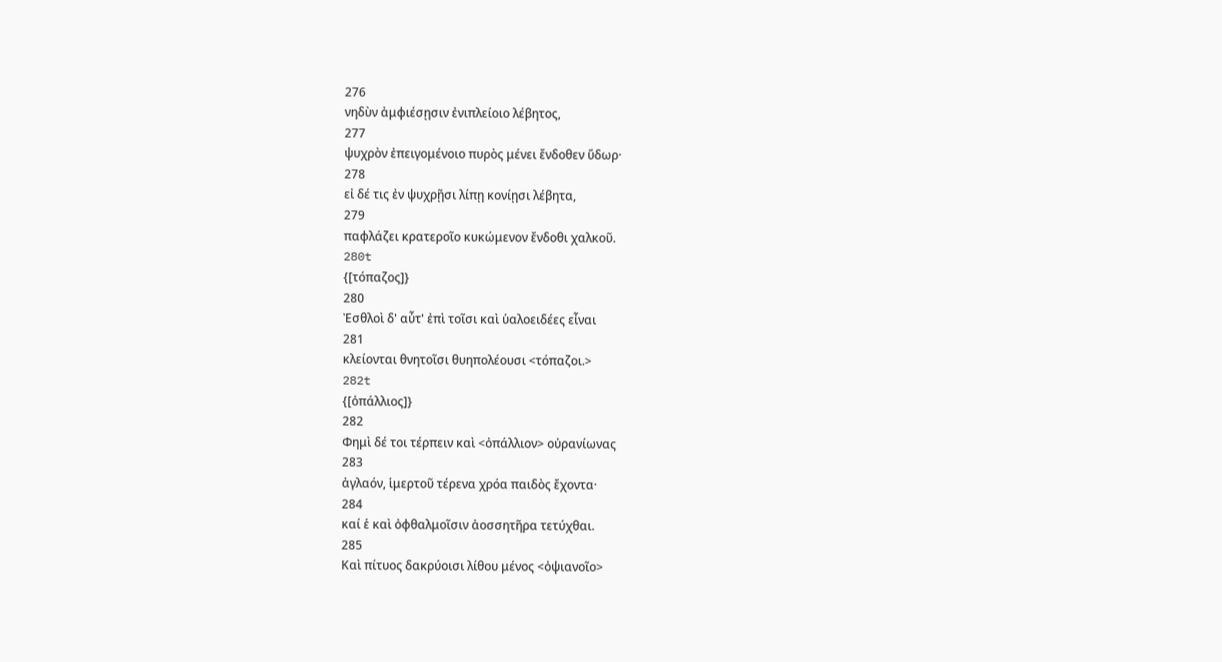276
νηδὺν ἀμφιέσῃσιν ἐνιπλείοιο λέβητος,
277
ψυχρὸν ἐπειγομένοιο πυρὸς μένει ἔνδοθεν ὕδωρ·
278
εἰ δέ τις ἐν ψυχρῇσι λίπῃ κονίῃσι λέβητα,
279
παφλάζει κρατεροῖο κυκώμενον ἔνδοθι χαλκοῦ.
280t
{[τόπαζος]}
280
Ἐσθλοὶ δ' αὖτ' ἐπὶ τοῖσι καὶ ὑαλοειδέες εἶναι
281
κλείονται θνητοῖσι θυηπολέουσι <τόπαζοι.>
282t
{[ὀπάλλιος]}
282
Φημὶ δέ τοι τέρπειν καὶ <ὀπάλλιον> οὐρανίωνας
283
ἀγλαόν, ἱμερτοῦ τέρενα χρόα παιδὸς ἔχοντα·
284
καί ἑ καὶ ὀφθαλμοῖσιν ἀοσσητῆρα τετύχθαι.
285
Καὶ πίτυος δακρύοισι λίθου μένος <ὀψιανοῖο>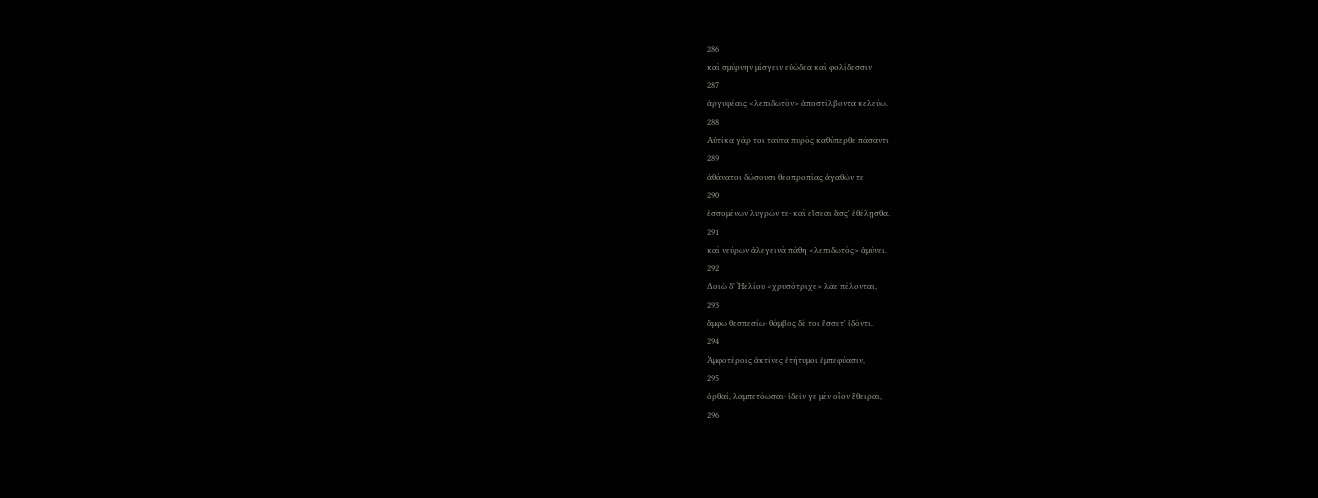286
καὶ σμύρνην μίσγειν εὐώδεα καὶ φολίδεσσιν
287
ἀργυφέαις <λεπιδωτὸν> ἀποστίλβοντα κελεύω.
288
Αὐτίκα γάρ τοι ταῦτα πυρὸς καθύπερθε πάσαντι
289
ἀθάνατοι δώσουσι θεοπροπίας ἀγαθῶν τε
290
ἐσσομένων λυγρῶν τε· καὶ εἴσεαι ἅσς' ἐθέλῃσθα.
291
καὶ νεύρων ἀλεγεινὰ πάθη <λεπιδωτὸς> ἀμύνει.
292
Δοιὼ δ' Ἠελίου <χρυσότριχε> λᾶε πέλονται,
293
ἄμφω θεσπεσίω· θάμβος δέ τοι ἔσσετ' ἰδόντι.
294
Ἀμφοτέροις ἀκτῖνες ἐτήτυμοι ἐμπεφύασιν,
295
ὀρθαί, λαμπετόωσαι· ἰδεῖν γε μὲν οἷον ἔθειραι,
296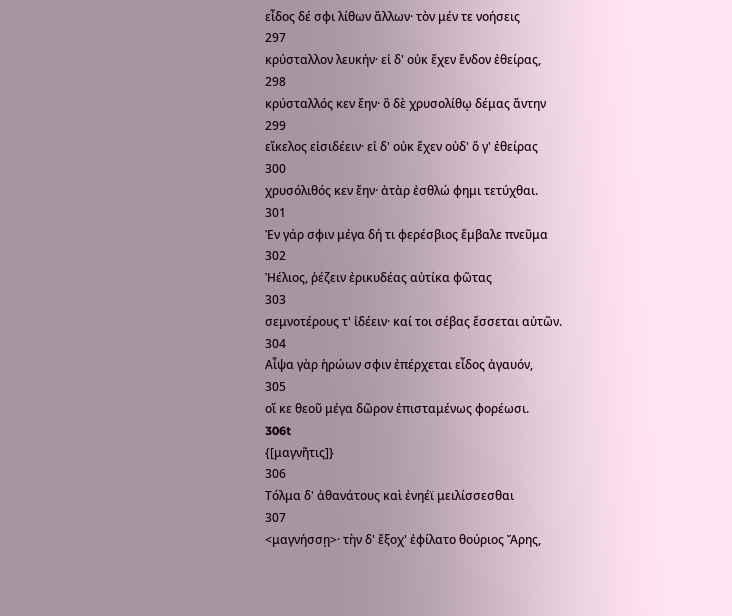εἶδος δέ σφι λίθων ἄλλων· τὸν μέν τε νοήσεις
297
κρύσταλλον λευκήν· εἰ δ' οὐκ ἔχεν ἔνδον ἐθείρας,
298
κρύσταλλός κεν ἔην· ὃ δὲ χρυσολίθῳ δέμας ἄντην
299
εἴκελος εἰσιδέειν· εἰ δ' οὐκ ἔχεν οὐδ' ὅ γ' ἐθείρας
300
χρυσόλιθός κεν ἔην· ἀτὰρ ἐσθλώ φημι τετύχθαι.
301
Ἐν γάρ σφιν μέγα δή τι φερέσβιος ἔμβαλε πνεῦμα
302
Ἠέλιος, ῥέζειν ἐρικυδέας αὐτίκα φῶτας
303
σεμνοτέρους τ' ἰδέειν· καί τοι σέβας ἔσσεται αὐτῶν.
304
Αἶψα γὰρ ἡρώων σφιν ἐπέρχεται εἶδος ἀγαυόν,
305
οἵ κε θεοῦ μέγα δῶρον ἐπισταμένως φορέωσι.
306t
{[μαγνῆτις]}
306
Τόλμα δ' ἀθανάτους καὶ ἐνηέϊ μειλίσσεσθαι
307
<μαγνήσσῃ>· τὴν δ' ἔξοχ' ἐφίλατο θούριος Ἄρης,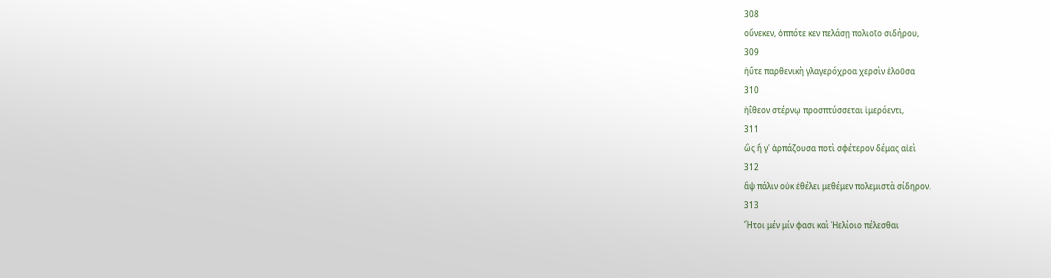308
οὕνεκεν, ὁππότε κεν πελάσῃ πολιοῖο σιδήρου,
309
ἠΰτε παρθενικὴ γλαγερόχροα χερσὶν ἑλοῦσα
310
ἠΐθεον στέρνῳ προσπτύσσεται ἱμερόεντι,
311
ὣς ἥ γ' ἁρπάζουσα ποτὶ σφέτερον δέμας αἰεὶ
312
ἂψ πάλιν οὐκ ἐθέλει μεθέμεν πολεμιστὰ σίδηρον.
313
Ἤτοι μέν μίν φασι καὶ Ἠελίοιο πέλεσθαι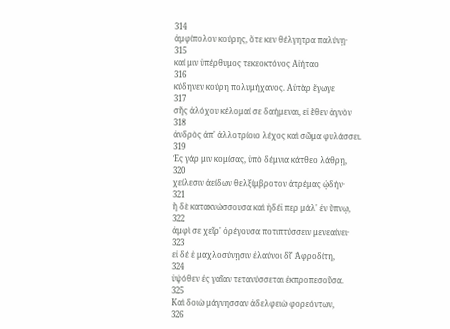314
ἀμφίπολον κούρης, ὅτε κεν θέλγητρα παλύνῃ·
315
καί μιν ὑπέρθυμος τεκεοκτόνος Αἰήταο
316
κύδηνεν κούρη πολυμήχανος. Αὐτὰρ ἔγωγε
317
σῆς ἀλόχου κέλομαί σε δαήμεναι, εἰ ἕθεν ἁγνὸν
318
ἀνδρὸς ἀπ' ἀλλοτρίοιο λέχος καὶ σῶμα φυλάσσει.
319
Ἐς γάρ μιν κομίσας, ὑπὸ δέμνια κάτθεο λάθρῃ,
320
χείλεσιν ἀείδων θελξίμβροτον ἀτρέμας ᾠδήν·
321
ἣ δὲ κατακνώσσουσα καὶ ἡδέϊ περ μάλ' ἐν ὕπνῳ,
322
ἀμφὶ σε χεῖρ' ὀρέγουσα ποτιπτύσσειν μενεαίνει·
323
εἰ δέ ἑ μαχλοσύνῃσιν ἐλαύνοι δῖ' Ἀφροδίτη,
324
ὑψόθεν ἐς γαῖαν τετανύσσεται ἐκπροπεσοῦσα.
325
Καὶ δοιὼ μάγνησσαν ἀδελφειὼ φορεόντων,
326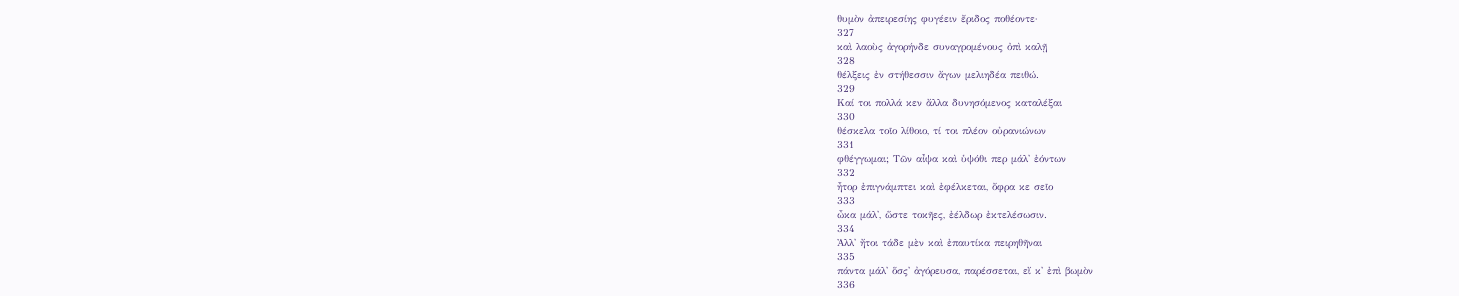θυμὸν ἀπειρεσίης φυγέειν ἔριδος ποθέοντε·
327
καὶ λαοὺς ἀγορήνδε συναγρομένους ὀπὶ καλῇ
328
θέλξεις ἐν στήθεσσιν ἄγων μελιηδέα πειθώ.
329
Καί τοι πολλά κεν ἄλλα δυνησόμενος καταλέξαι
330
θέσκελα τοῖο λίθοιο, τί τοι πλέον οὐρανιώνων
331
φθέγγωμαι; Τῶν αἶψα καὶ ὑψόθι περ μάλ' ἐόντων
332
ἦτορ ἐπιγνάμπτει καὶ ἐφέλκεται, ὄφρα κε σεῖο
333
ὦκα μάλ', ὥστε τοκῆες, ἐέλδωρ ἐκτελέσωσιν.
334
Ἀλλ' ἤτοι τάδε μὲν καὶ ἐπαυτίκα πειρηθῆναι
335
πάντα μάλ' ὅσς' ἀγόρευσα, παρέσσεται, εἴ κ' ἐπὶ βωμὸν
336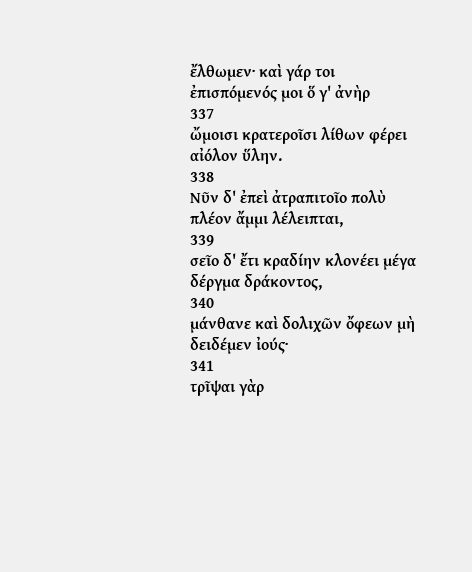ἔλθωμεν· καὶ γάρ τοι ἐπισπόμενός μοι ὅ γ' ἀνὴρ
337
ὤμοισι κρατεροῖσι λίθων φέρει αἰόλον ὕλην.
338
Νῦν δ' ἐπεὶ ἀτραπιτοῖο πολὺ πλέον ἄμμι λέλειπται,
339
σεῖο δ' ἔτι κραδίην κλονέει μέγα δέργμα δράκοντος,
340
μάνθανε καὶ δολιχῶν ὄφεων μὴ δειδέμεν ἰούς·
341
τρῖψαι γὰρ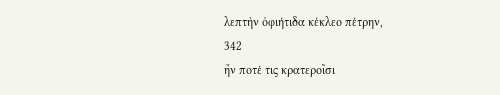λεπτὴν ὀφιήτιδα κέκλεο πέτρην,
342
ἤν ποτέ τις κρατεροῖσι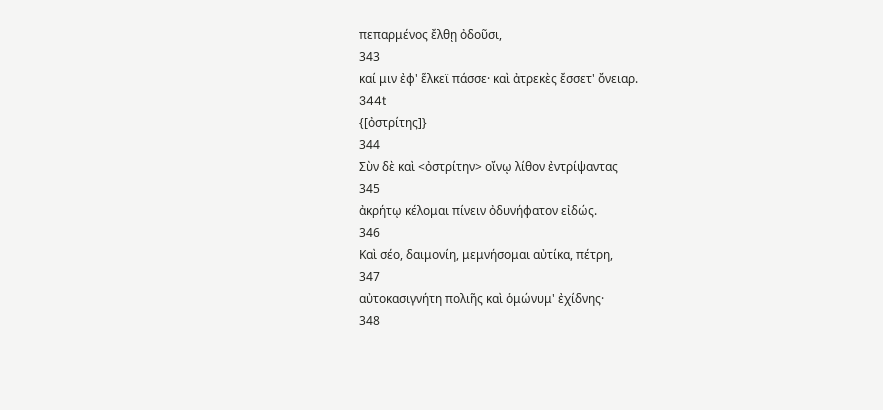πεπαρμένος ἔλθῃ ὀδοῦσι,
343
καί μιν ἐφ' ἕλκεϊ πάσσε· καὶ ἀτρεκὲς ἔσσετ' ὄνειαρ.
344t
{[ὀστρίτης]}
344
Σὺν δὲ καὶ <ὀστρίτην> οἴνῳ λίθον ἐντρίψαντας
345
ἀκρήτῳ κέλομαι πίνειν ὀδυνήφατον εἰδώς.
346
Καὶ σέο, δαιμονίη, μεμνήσομαι αὐτίκα, πέτρη,
347
αὐτοκασιγνήτη πολιῆς καὶ ὁμώνυμ' ἐχίδνης·
348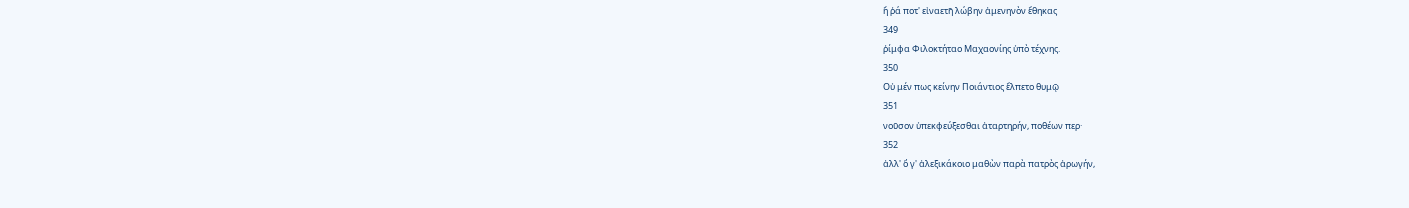ἥ ῥά ποτ' εἰναετῆ λώβην ἀμενηνὸν ἔθηκας
349
ῥίμφα Φιλοκτήταο Μαχαονίης ὑπὸ τέχνης.
350
Οὐ μέν πως κείνην Ποιάντιος ἔλπετο θυμῷ
351
νοῦσον ὑπεκφεύξεσθαι ἀταρτηρήν, ποθέων περ·
352
ἀλλ' ὅ γ' ἀλεξικάκοιο μαθὼν παρὰ πατρὸς ἀρωγήν,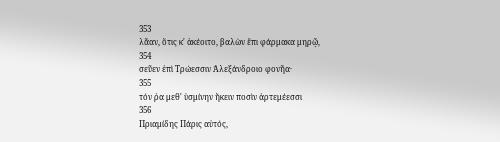353
λᾶαν, ὅτις κ' ἀκέοιτο, βαλὼν ἔπι φάρμακα μηρῷ,
354
σεῦεν ἐπὶ Τρώεσσιν Ἀλεξάνδροιο φονῆα·
355
τόν ῥα μεθ' ὑσμίνην ἥκειν ποσὶν ἀρτεμέεσσι
356
Πριαμίδης Πάρις αὐτός,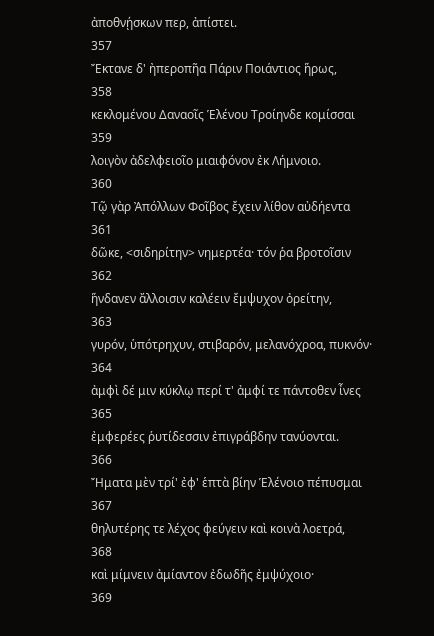ἀποθνῄσκων περ, ἀπίστει.
357
Ἔκτανε δ' ἠπεροπῆα Πάριν Ποιάντιος ἥρως,
358
κεκλομένου Δαναοῖς Ἑλένου Τροίηνδε κομίσσαι
359
λοιγὸν ἀδελφειοῖο μιαιφόνον ἐκ Λήμνοιο.
360
Τῷ γὰρ Ἀπόλλων Φοῖβος ἔχειν λίθον αὐδήεντα
361
δῶκε, <σιδηρίτην> νημερτέα· τόν ῥα βροτοῖσιν
362
ἥνδανεν ἄλλοισιν καλέειν ἔμψυχον ὀρείτην,
363
γυρόν, ὑπότρηχυν, στιβαρόν, μελανόχροα, πυκνόν·
364
ἀμφὶ δέ μιν κύκλῳ περί τ' ἀμφί τε πάντοθεν ἶνες
365
ἐμφερέες ῥυτίδεσσιν ἐπιγράβδην τανύονται.
366
Ἤματα μὲν τρί' ἐφ' ἑπτὰ βίην Ἑλένοιο πέπυσμαι
367
θηλυτέρης τε λέχος φεύγειν καὶ κοινὰ λοετρά,
368
καὶ μίμνειν ἀμίαντον ἐδωδῆς ἐμψύχοιο·
369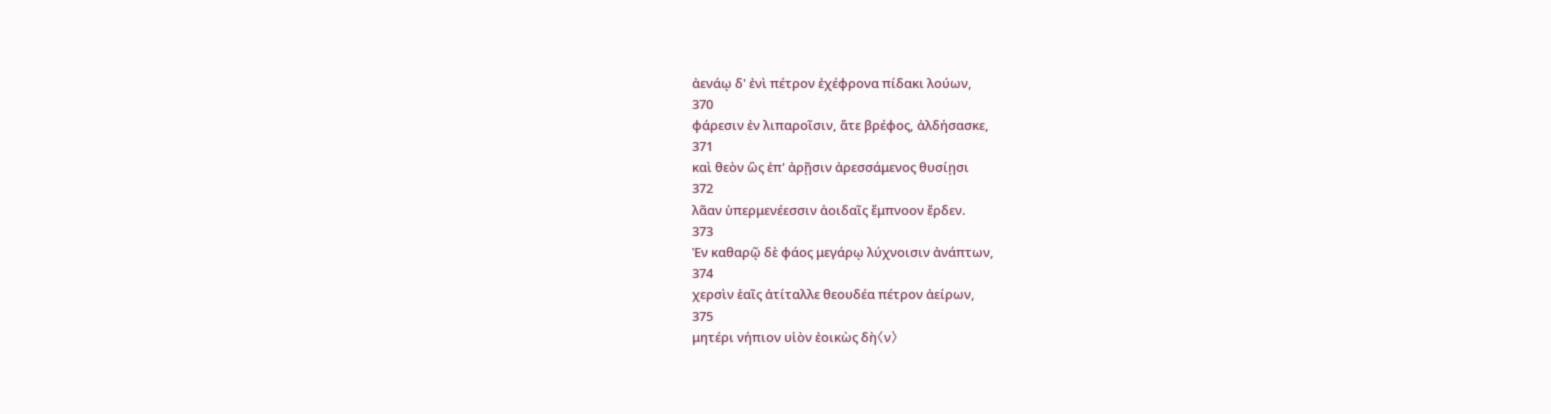ἀενάῳ δ' ἐνὶ πέτρον ἐχέφρονα πίδακι λούων,
370
φάρεσιν ἐν λιπαροῖσιν, ἅτε βρέφος, ἀλδήσασκε,
371
καὶ θεὸν ὣς ἐπ' ἀρῇσιν ἀρεσσάμενος θυσίῃσι
372
λᾶαν ὑπερμενέεσσιν ἀοιδαῖς ἔμπνοον ἔρδεν.
373
Ἐν καθαρῷ δὲ φάος μεγάρῳ λύχνοισιν ἀνάπτων,
374
χερσὶν ἑαῖς ἀτίταλλε θεουδέα πέτρον ἀείρων,
375
μητέρι νήπιον υἱὸν ἐοικὼς δὴ〈ν〉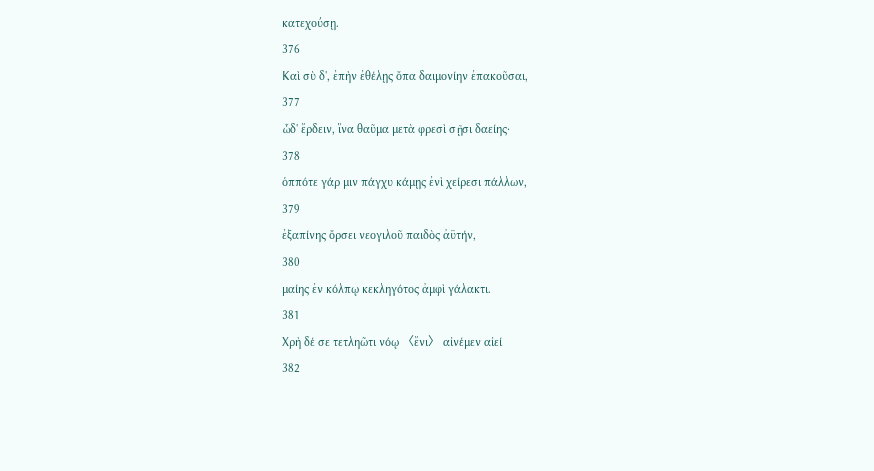κατεχούσῃ.
376
Καὶ σὺ δ', ἐπὴν ἐθέλῃς ὄπα δαιμονίην ἐπακοῦσαι,
377
ὧδ' ἔρδειν, ἵνα θαῦμα μετὰ φρεσὶ σῇσι δαείης·
378
ὁππότε γάρ μιν πάγχυ κάμῃς ἐνὶ χείρεσι πάλλων,
379
ἐξαπίνης ὄρσει νεογιλοῦ παιδὸς ἀϋτήν,
380
μαίης ἐν κόλπῳ κεκληγότος ἀμφὶ γάλακτι.
381
Χρὴ δέ σε τετληῶτι νόῳ 〈ἔνι〉 αἰνέμεν αἰεί
382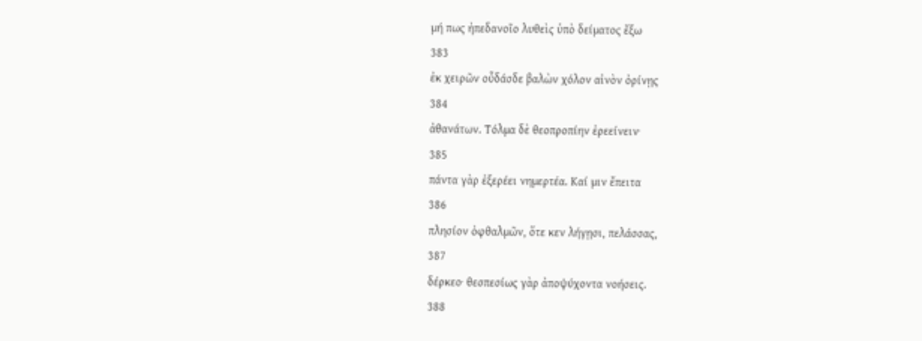μή πως ἠπεδανοῖο λυθεὶς ὑπὸ δείματος ἔξω
383
ἐκ χειρῶν οὖδάσδε βαλὼν χόλον αἰνὸν ὀρίνῃς
384
ἀθανάτων. Τόλμα δὲ θεοπροπίην ἐρεείνειν·
385
πάντα γὰρ ἐξερέει νημερτέα. Καί μιν ἔπειτα
386
πλησίον ὀφθαλμῶν, ὅτε κεν λήγῃσι, πελάσσας,
387
δέρκεο· θεσπεσίως γὰρ ἀποψύχοντα νοήσεις.
388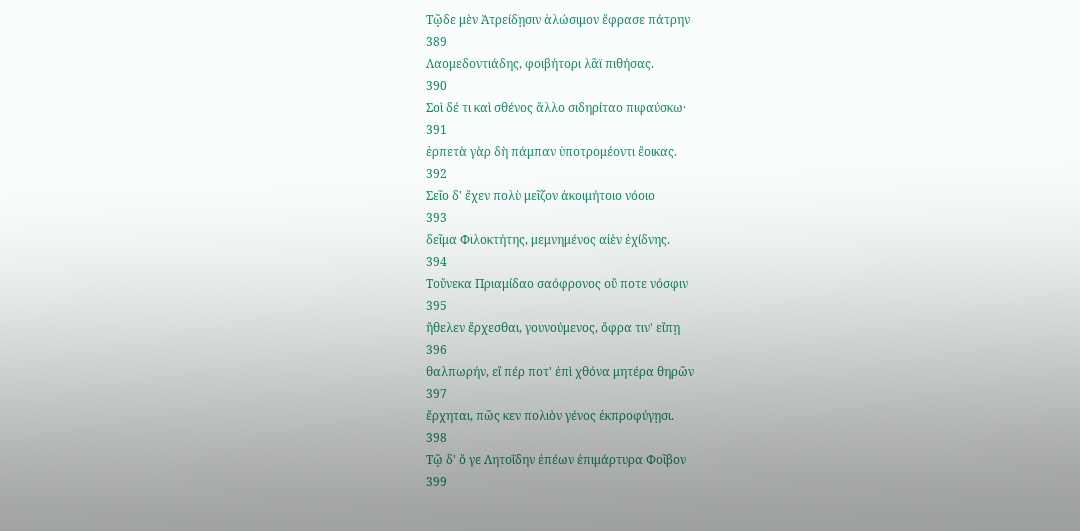Τῷδε μὲν Ἀτρείδῃσιν ἁλώσιμον ἔφρασε πάτρην
389
Λαομεδοντιάδης, φοιβήτορι λᾶϊ πιθήσας.
390
Σοὶ δέ τι καὶ σθένος ἄλλο σιδηρίταο πιφαύσκω·
391
ἑρπετὰ γὰρ δὴ πάμπαν ὑποτρομέοντι ἔοικας.
392
Σεῖο δ' ἔχεν πολὺ μεῖζον ἀκοιμήτοιο νόοιο
393
δεῖμα Φιλοκτήτης, μεμνημένος αἰὲν ἐχίδνης.
394
Τοὔνεκα Πριαμίδαο σαόφρονος οὔ ποτε νόσφιν
395
ἤθελεν ἔρχεσθαι, γουνούμενος, ὄφρα τιν' εἴπῃ
396
θαλπωρήν, εἴ πέρ ποτ' ἐπὶ χθόνα μητέρα θηρῶν
397
ἔρχηται, πῶς κεν πολιὸν γένος ἐκπροφύγῃσι.
398
Τῷ δ' ὅ γε Λητοΐδην ἐπέων ἐπιμάρτυρα Φοῖβον
399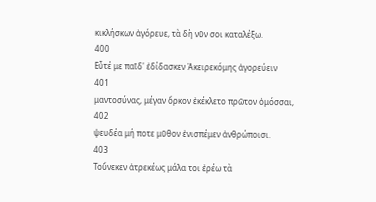κικλήσκων ἀγόρευε, τὰ δὴ νῦν σοι καταλέξω.
400
Εὖτέ με παῖδ' ἐδίδασκεν Ἀκειρεκόμης ἀγορεύειν
401
μαντοσύνας, μέγαν ὅρκον ἐκέκλετο πρῶτον ὀμόσσαι,
402
ψευδέα μή ποτε μῦθον ἐνισπέμεν ἀνθρώποισι.
403
Τοὔνεκεν ἀτρεκέως μάλα τοι ἐρέω τὰ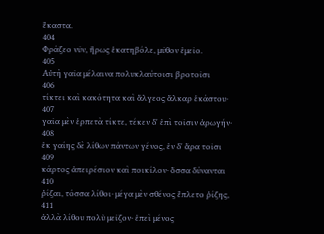ἕκαστα.
404
Φράζεο νῦν, ἥρως ἑκατηβόλε, μῦθον ἐμεῖο.
405
Αὐτὴ γαῖα μέλαινα πολυκλαύτοισι βροτοῖσι
406
τίκτει καὶ κακότητα καὶ ἄλγεος ἄλκαρ ἑκάστου·
407
γαῖα μὲν ἑρπετὰ τίκτε, τέκεν δ' ἐπὶ τοῖσιν ἀρωγήν·
408
ἐκ γαίης δὲ λίθων πάντων γένος, ἐν δ' ἄρα τοῖσι
409
κάρτος ἀπειρέσιον καὶ ποικίλον· ὅσσα δύνανται
410
ῥίζαι, τόσσα λίθοι· μέγα μὲν σθένος ἔπλετο ῥίζης,
411
ἀλλὰ λίθου πολὺ μεῖζον· ἐπεὶ μένος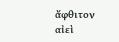ἄφθιτον αἰεὶ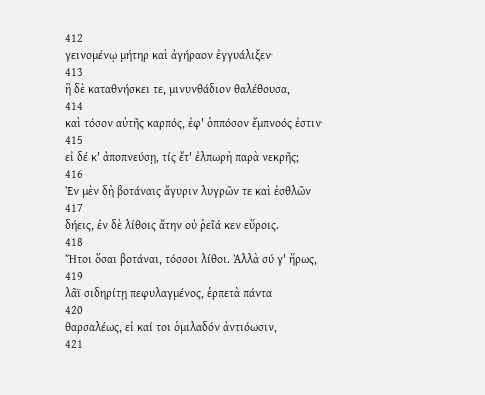412
γεινομένῳ μήτηρ καὶ ἀγήραον ἐγγυάλιξεν·
413
ἣ δὲ καταθνήσκει τε, μινυνθάδιον θαλέθουσα,
414
καὶ τόσον αὐτῆς καρπός, ἐφ' ὁππόσον ἔμπνοός ἐστιν·
415
εἰ δέ κ' ἀποπνεύσῃ, τίς ἔτ' ἐλπωρὴ παρὰ νεκρῆς;
416
Ἐν μὲν δὴ βοτάναις ἄγυριν λυγρῶν τε καὶ ἐσθλῶν
417
δήεις, ἐν δὲ λίθοις ἄτην οὐ ῥεῖά κεν εὕροις.
418
Ἤτοι ὅσαι βοτάναι, τόσσοι λίθοι. Ἀλλὰ σύ γ' ἥρως,
419
λᾶϊ σιδηρίτῃ πεφυλαγμένος, ἑρπετὰ πάντα
420
θαρσαλέως, εἰ καί τοι ὁμιλαδόν ἀντιόωσιν,
421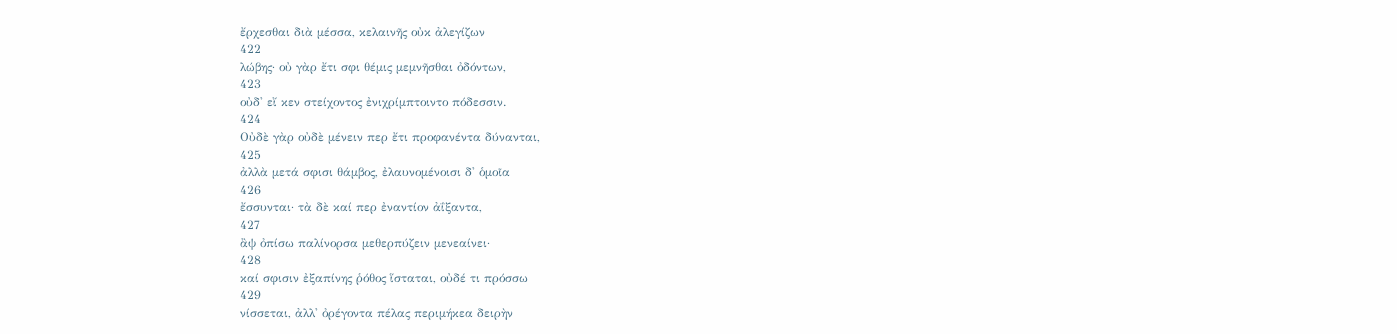ἔρχεσθαι διὰ μέσσα, κελαινῆς οὐκ ἀλεγίζων
422
λώβης· οὐ γὰρ ἔτι σφι θέμις μεμνῆσθαι ὀδόντων,
423
οὐδ' εἴ κεν στείχοντος ἐνιχρίμπτοιντο πόδεσσιν.
424
Οὐδὲ γὰρ οὐδὲ μένειν περ ἔτι προφανέντα δύνανται,
425
ἀλλὰ μετά σφισι θάμβος, ἐλαυνομένοισι δ' ὁμοῖα
426
ἔσσυνται· τὰ δὲ καί περ ἐναντίον ἀΐξαντα,
427
ἂψ ὀπίσω παλίνορσα μεθερπύζειν μενεαίνει·
428
καί σφισιν ἐξαπίνης ῥόθος ἵσταται, οὐδέ τι πρόσσω
429
νίσσεται, ἀλλ' ὀρέγοντα πέλας περιμήκεα δειρὴν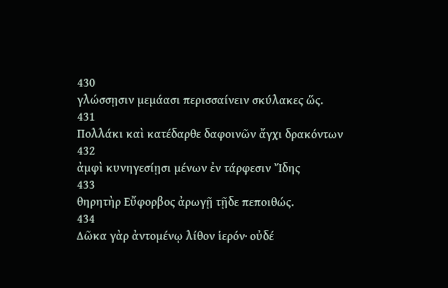430
γλώσσῃσιν μεμάασι περισσαίνειν σκύλακες ὥς.
431
Πολλάκι καὶ κατέδαρθε δαφοινῶν ἄγχι δρακόντων
432
ἀμφὶ κυνηγεσίῃσι μένων ἐν τάρφεσιν Ἴδης
433
θηρητὴρ Εὔφορβος ἀρωγῇ τῇδε πεποιθώς.
434
Δῶκα γὰρ ἀντομένῳ λίθον ἱερόν· οὐδέ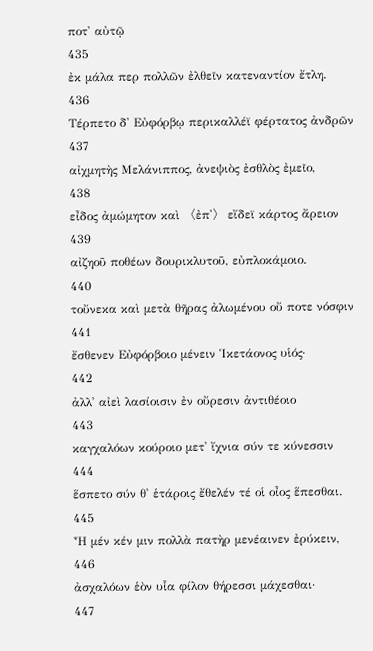ποτ' αὐτῷ
435
ἐκ μάλα περ πολλῶν ἐλθεῖν κατεναντίον ἔτλη.
436
Τέρπετο δ' Εὐφόρβῳ περικαλλέϊ φέρτατος ἀνδρῶν
437
αἰχμητὴς Μελάνιππος, ἀνεψιὸς ἐσθλὸς ἐμεῖο,
438
εἶδος ἀμώμητον καὶ 〈ἐπ'〉 εἴδεϊ κάρτος ἄρειον
439
αἰζηοῦ ποθέων δουρικλυτοῦ, εὐπλοκάμοιο.
440
τοὔνεκα καὶ μετὰ θῆρας ἀλωμένου οὔ ποτε νόσφιν
441
ἔσθενεν Εὐφόρβοιο μένειν Ἱκετάονος υἱός·
442
ἀλλ' αἰεὶ λασίοισιν ἐν οὔρεσιν ἀντιθέοιο
443
καγχαλόων κούροιο μετ' ἴχνια σύν τε κύνεσσιν
444
ἕσπετο σύν θ' ἑτάροις ἔθελέν τέ οἱ οἶος ἕπεσθαι.
445
Ἦ μέν κέν μιν πολλὰ πατὴρ μενέαινεν ἐρύκειν,
446
ἀσχαλόων ἑὸν υἷα φίλον θήρεσσι μάχεσθαι·
447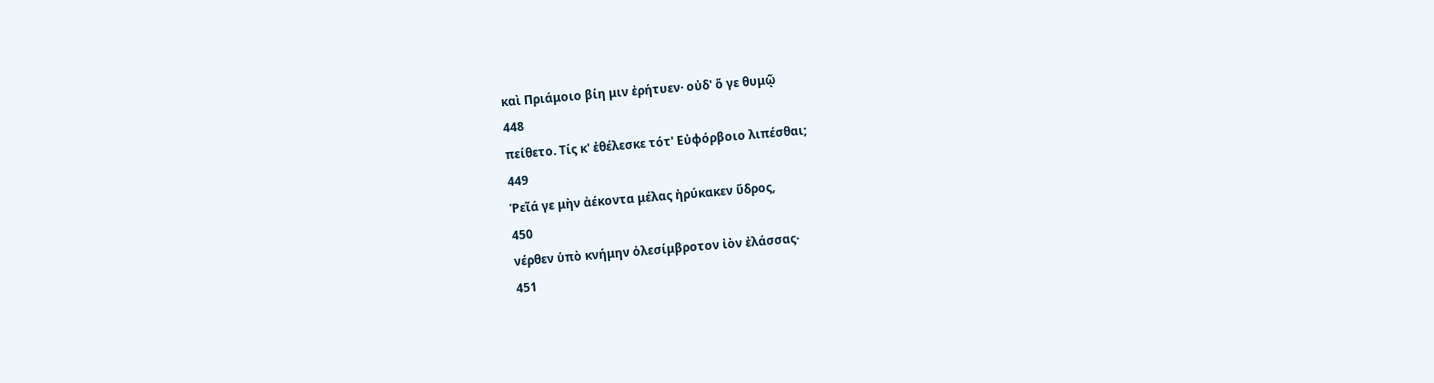καὶ Πριάμοιο βίη μιν ἐρήτυεν· οὐδ' ὅ γε θυμῷ
448
πείθετο. Τίς κ' ἐθέλεσκε τότ' Εὐφόρβοιο λιπέσθαι;
449
Ῥεῖά γε μὴν ἀέκοντα μέλας ἠρύκακεν ὕδρος,
450
νέρθεν ὑπὸ κνήμην ὀλεσίμβροτον ἰὸν ἐλάσσας·
451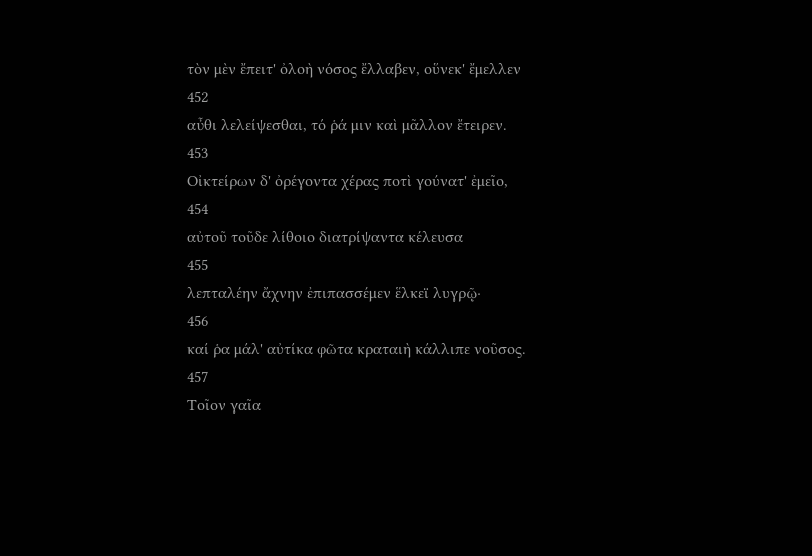τὸν μὲν ἔπειτ' ὀλοὴ νόσος ἔλλαβεν, οὕνεκ' ἔμελλεν
452
αὖθι λελείψεσθαι, τό ῥά μιν καὶ μᾶλλον ἔτειρεν.
453
Οἰκτείρων δ' ὀρέγοντα χέρας ποτὶ γούνατ' ἐμεῖο,
454
αὐτοῦ τοῦδε λίθοιο διατρίψαντα κέλευσα
455
λεπταλέην ἄχνην ἐπιπασσέμεν ἕλκεϊ λυγρῷ·
456
καί ῥα μάλ' αὐτίκα φῶτα κραταιὴ κάλλιπε νοῦσος.
457
Τοῖον γαῖα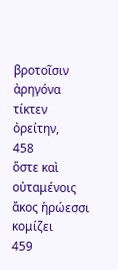βροτοῖσιν ἀρηγόνα τίκτεν ὀρείτην,
458
ὅστε καὶ οὐταμένοις ἄκος ἡρώεσσι κομίζει
459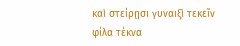καὶ στείρῃσι γυναιξὶ τεκεῖν φίλα τέκνα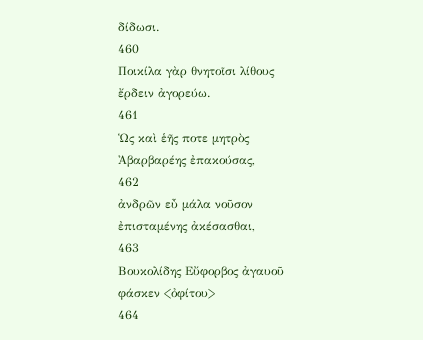δίδωσι.
460
Ποικίλα γὰρ θνητοῖσι λίθους ἔρδειν ἀγορεύω.
461
Ὡς καὶ ἑῆς ποτε μητρὸς Ἀβαρβαρέης ἐπακούσας,
462
ἀνδρῶν εὖ μάλα νοῦσον ἐπισταμένης ἀκέσασθαι,
463
Βουκολίδης Εὔφορβος ἀγαυοῦ φάσκεν <ὀφίτου>
464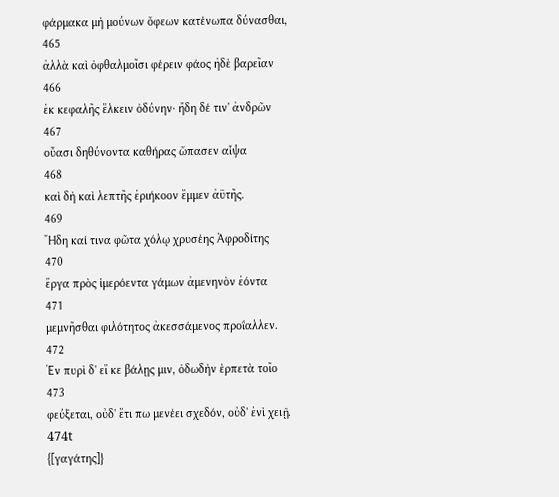φάρμακα μὴ μούνων ὄφεων κατένωπα δύνασθαι,
465
ἀλλὰ καὶ ὀφθαλμοῖσι φέρειν φάος ἠδὲ βαρεῖαν
466
ἐκ κεφαλῆς ἕλκειν ὀδύνην· ἤδη δέ τιν' ἀνδρῶν
467
οὔασι δηθύνοντα καθήρας ὤπασεν αἶψα
468
καὶ δὴ καὶ λεπτῆς ἐριήκοον ἔμμεν ἀϋτῆς.
469
Ἤδη καί τινα φῶτα χόλῳ χρυσέης Ἀφροδίτης
470
ἔργα πρὸς ἱμερόεντα γάμων ἀμενηνὸν ἐόντα
471
μεμνῆσθαι φιλότητος ἀκεσσάμενος προΐαλλεν.
472
Ἐν πυρὶ δ' εἴ κε βάλῃς μιν, ὀδωδὴν ἑρπετὰ τοῖο
473
φεύξεται, οὐδ' ἔτι πω μενέει σχεδόν, οὐδ' ἐνὶ χειῇ.
474t
{[γαγάτης]}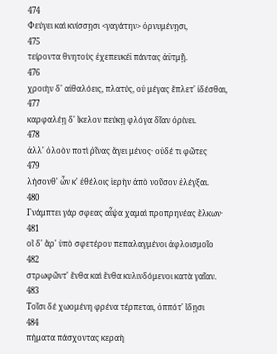474
Φεύγει καὶ κνίσσῃσι <γαγάτην> ὀρνυμένῃσι,
475
τείροντα θνητοὺς ἐχεπευκέϊ πάντας ἀϋτμῇ.
476
χροιὴν δ' αἰθαλόεις, πλατύς, οὐ μέγας ἔπλετ' ἰδέσθαι,
477
καρφαλέῃ δ' ἴκελον πεύκῃ φλόγα δῖαν ὀρίνει.
478
ἀλλ' ὀλοὸν ποτὶ ῥῖνας ἄγει μένος· οὐδέ τι φῶτες
479
λήσονθ' ὧν κ' ἐθέλοις ἱερὴν ἀπὸ νοῦσον ἐλέγξαι.
480
Γνάμπτει γάρ σφεας αἶψα χαμαὶ προπρηνέας ἕλκων·
481
οἳ δ' ἄρ' ὑπὸ σφετέρου πεπαλαγμένοι ἀφλοισμοῖο
482
στρωφῶντ' ἔνθα καὶ ἔνθα κυλινδόμενοι κατὰ γαῖαν.
483
Τοῖσι δέ χωομένη φρένα τέρπεται, ὁππότ' ἴδῃσι
484
πήματα πάσχοντας κεραὴ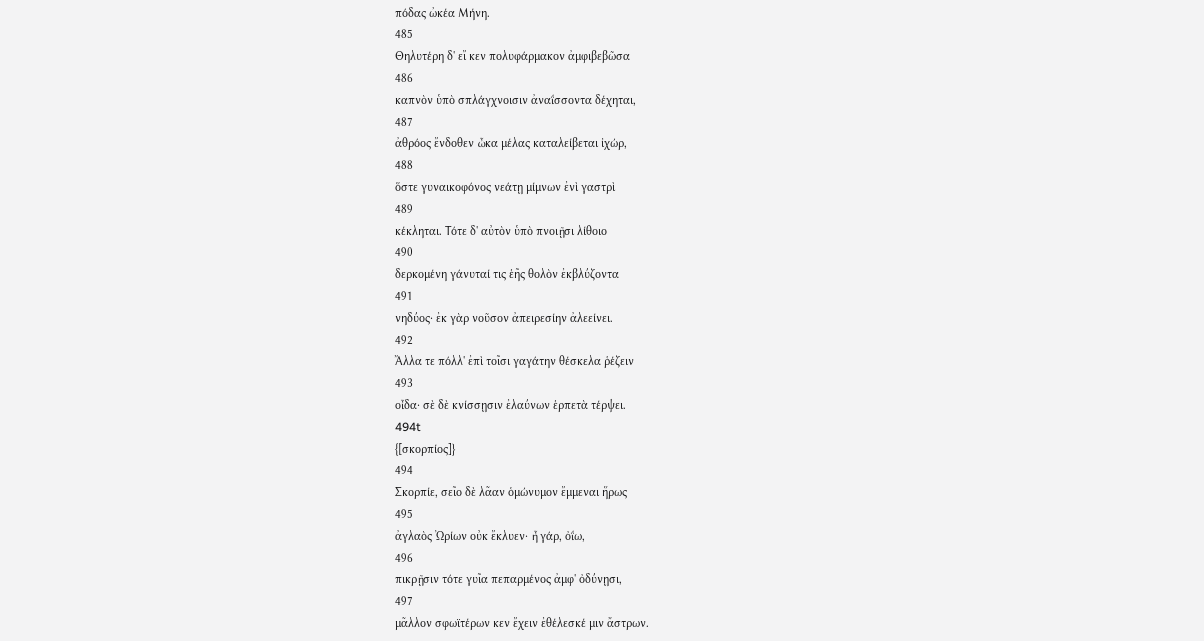πόδας ὠκέα Μήνη.
485
Θηλυτέρη δ' εἴ κεν πολυφάρμακον ἀμφιβεβῶσα
486
καπνὸν ὑπὸ σπλάγχνοισιν ἀναΐσσοντα δέχηται,
487
ἀθρόος ἔνδοθεν ὦκα μέλας καταλείβεται ἰχώρ,
488
ὅστε γυναικοφόνος νεάτῃ μίμνων ἐνὶ γαστρὶ
489
κέκληται. Τότε δ' αὐτὸν ὑπὸ πνοιῇσι λίθοιο
490
δερκομένη γάνυταί τις ἑῆς θολὸν ἐκβλύζοντα
491
νηδύος· ἐκ γὰρ νοῦσον ἀπειρεσίην ἀλεείνει.
492
Ἄλλα τε πόλλ' ἐπὶ τοῖσι γαγάτην θέσκελα ῥέζειν
493
οἶδα· σὲ δὲ κνίσσῃσιν ἐλαύνων ἑρπετὰ τέρψει.
494t
{[σκορπίος]}
494
Σκορπίε, σεῖο δὲ λᾶαν ὁμώνυμον ἔμμεναι ἥρως
495
ἀγλαὸς Ὠρίων οὐκ ἔκλυεν· ἦ γάρ, ὀΐω,
496
πικρῇσιν τότε γυῖα πεπαρμένος ἀμφ' ὀδύνῃσι,
497
μᾶλλον σφωϊτέρων κεν ἔχειν ἐθέλεσκέ μιν ἄστρων.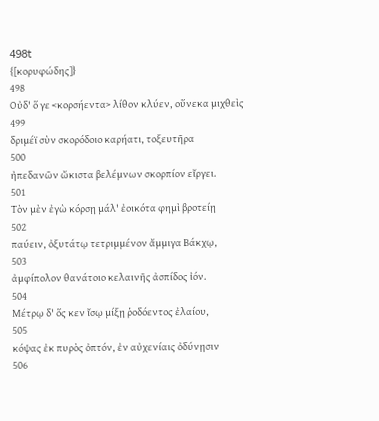498t
{[κορυφώδης]}
498
Οὐδ' ὅ γε <κορσήεντα> λίθον κλύεν, οὕνεκα μιχθεὶς
499
δριμέϊ σὺν σκορόδοιο καρήατι, τοξευτῆρα
500
ἠπεδανῶν ὤκιστα βελέμνων σκορπίον εἴργει.
501
Τὸν μὲν ἐγὼ κόρσῃ μάλ' ἐοικότα φημὶ βροτείῃ
502
παύειν, ὀξυτάτῳ τετριμμένον ἄμμιγα Βάκχῳ,
503
ἀμφίπολον θανάτοιο κελαινῆς ἀσπίδος ἰόν.
504
Μέτρῳ δ' ὅς κεν ἴσῳ μίξῃ ῥοδόεντος ἐλαίου,
505
κόψας ἐκ πυρὸς ὀπτόν, ἐν αὐχενίαις ὀδύνῃσιν
506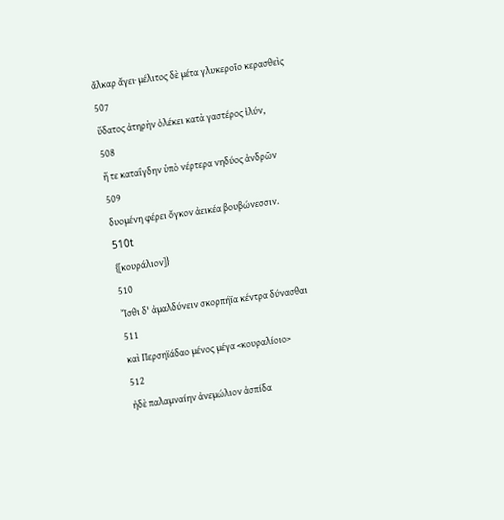ἄλκαρ ἄγει· μέλιτος δὲ μέτα γλυκεροῖο κερασθεὶς
507
ὕδατος ἀτηρὴν ὀλέκει κατὰ γαστέρος ἰλύν,
508
ἥ τε καταΐγδην ὑπὸ νέρτερα νηδύος ἀνδρῶν
509
δυομένη φέρει ὄγκον ἀεικέα βουβώνεσσιν.
510t
{[κουράλιον]}
510
Ἴσθι δ' ἀμαλδύνειν σκορπήϊα κέντρα δύνασθαι
511
καὶ Περσηϊάδαο μένος μέγα <κουραλίοιο>
512
ἠδὲ παλαμναίην ἀνεμώλιον ἀσπίδα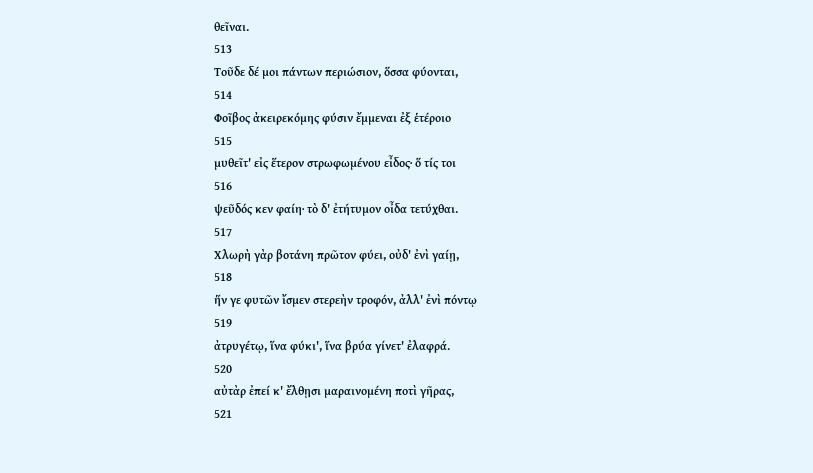θεῖναι.
513
Τοῦδε δέ μοι πάντων περιώσιον, ὅσσα φύονται,
514
Φοῖβος ἀκειρεκόμης φύσιν ἔμμεναι ἐξ ἑτέροιο
515
μυθεῖτ' εἰς ἕτερον στρωφωμένου εἶδος· ὅ τίς τοι
516
ψεῦδός κεν φαίη· τὸ δ' ἐτήτυμον οἶδα τετύχθαι.
517
Χλωρὴ γὰρ βοτάνη πρῶτον φύει, οὐδ' ἐνὶ γαίῃ,
518
ἥν γε φυτῶν ἴσμεν στερεὴν τροφόν, ἀλλ' ἐνὶ πόντῳ
519
ἀτρυγέτῳ, ἵνα φύκι', ἵνα βρύα γίνετ' ἐλαφρά.
520
αὐτὰρ ἐπεί κ' ἔλθῃσι μαραινομένη ποτὶ γῆρας,
521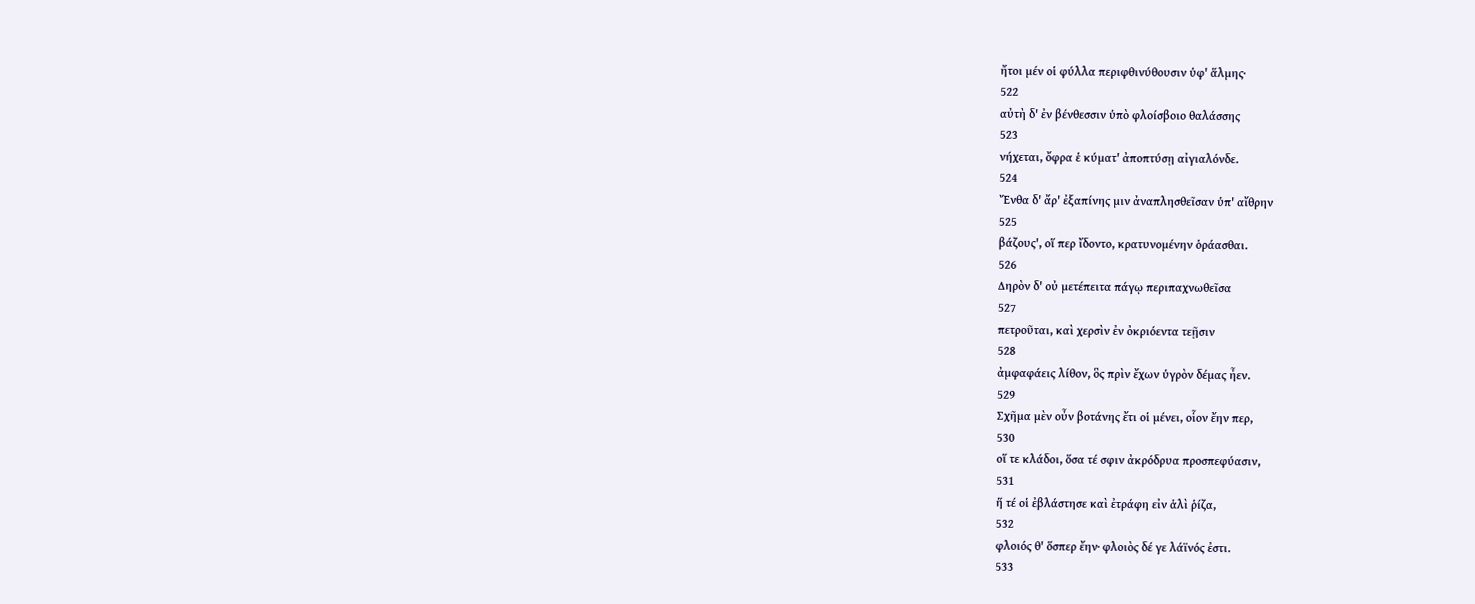ἤτοι μέν οἱ φύλλα περιφθινύθουσιν ὑφ' ἅλμης·
522
αὐτὴ δ' ἐν βένθεσσιν ὑπὸ φλοίσβοιο θαλάσσης
523
νήχεται, ὄφρα ἑ κύματ' ἀποπτύσῃ αἰγιαλόνδε.
524
Ἔνθα δ' ἄρ' ἐξαπίνης μιν ἀναπλησθεῖσαν ὑπ' αἴθρην
525
βάζους', οἵ περ ἴδοντο, κρατυνομένην ὁράασθαι.
526
Δηρὸν δ' οὐ μετέπειτα πάγῳ περιπαχνωθεῖσα
527
πετροῦται, καὶ χερσὶν ἐν ὀκριόεντα τεῇσιν
528
ἀμφαφάεις λίθον, ὃς πρὶν ἔχων ὑγρὸν δέμας ἦεν.
529
Σχῆμα μὲν οὖν βοτάνης ἔτι οἱ μένει, οἷον ἔην περ,
530
οἵ τε κλάδοι, ὅσα τέ σφιν ἀκρόδρυα προσπεφύασιν,
531
ἥ τέ οἱ ἐβλάστησε καὶ ἐτράφη εἰν ἁλὶ ῥίζα,
532
φλοιός θ' ὅσπερ ἔην· φλοιὸς δέ γε λάϊνός ἐστι.
533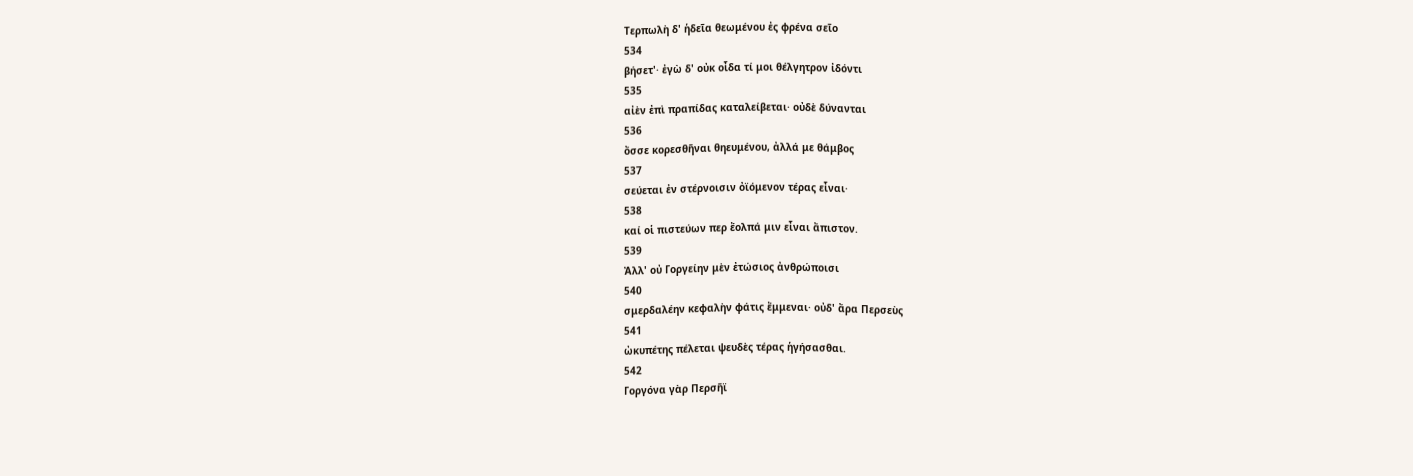Τερπωλὴ δ' ἡδεῖα θεωμένου ἐς φρένα σεῖο
534
βήσετ'· ἐγὼ δ' οὐκ οἶδα τί μοι θέλγητρον ἰδόντι
535
αἰὲν ἐπὶ πραπίδας καταλείβεται· οὐδὲ δύνανται
536
ὄσσε κορεσθῆναι θηευμένου, ἀλλά με θάμβος
537
σεύεται ἐν στέρνοισιν ὀϊόμενον τέρας εἶναι·
538
καί οἱ πιστεύων περ ἔολπά μιν εἶναι ἄπιστον.
539
Ἀλλ' οὐ Γοργείην μὲν ἐτώσιος ἀνθρώποισι
540
σμερδαλέην κεφαλὴν φάτις ἔμμεναι· οὐδ' ἄρα Περσεὺς
541
ὠκυπέτης πέλεται ψευδὲς τέρας ἡγήσασθαι.
542
Γοργόνα γὰρ Περσῆϊ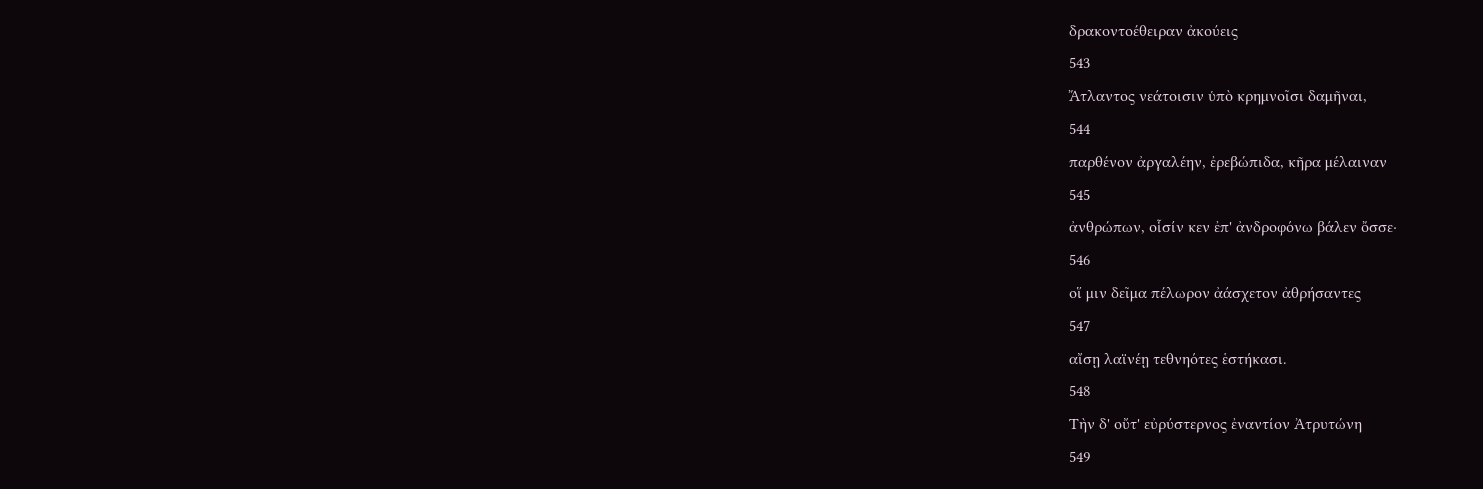δρακοντοέθειραν ἀκούεις
543
Ἄτλαντος νεάτοισιν ὑπὸ κρημνοῖσι δαμῆναι,
544
παρθένον ἀργαλέην, ἐρεβώπιδα, κῆρα μέλαιναν
545
ἀνθρώπων, οἷσίν κεν ἐπ' ἀνδροφόνω βάλεν ὄσσε·
546
οἵ μιν δεῖμα πέλωρον ἀάσχετον ἀθρήσαντες
547
αἴσῃ λαϊνέῃ τεθνηότες ἑστήκασι.
548
Τὴν δ' οὔτ' εὐρύστερνος ἐναντίον Ἀτρυτώνη
549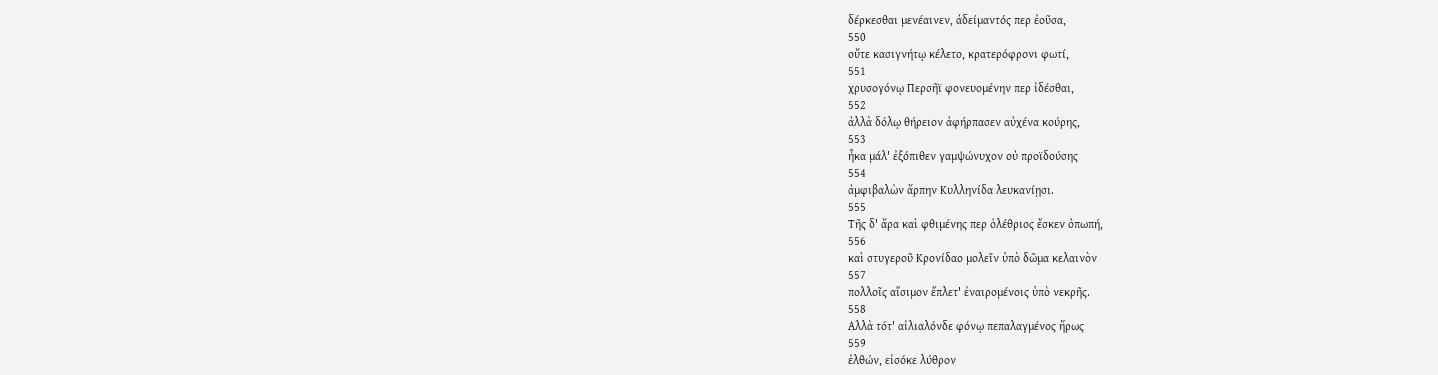δέρκεσθαι μενέαινεν, ἀδείμαντός περ ἐοῦσα,
550
οὔτε κασιγνήτῳ κέλετο, κρατερόφρονι φωτί,
551
χρυσογόνῳ Περσῆϊ φονευομένην περ ἰδέσθαι,
552
ἀλλὰ δόλῳ θήρειον ἀφήρπασεν αὐχένα κούρης,
553
ἦκα μάλ' ἐξόπιθεν γαμψώνυχον οὐ προϊδούσης
554
ἀμφιβαλὼν ἅρπην Κυλληνίδα λευκανίῃσι.
555
Τῆς δ' ἄρα καὶ φθιμένης περ ὀλέθριος ἔσκεν ὀπωπή,
556
καὶ στυγεροῦ Κρονίδαο μολεῖν ὑπὸ δῶμα κελαινὸν
557
πολλοῖς αἴσιμον ἔπλετ' ἐναιρομένοις ὑπὸ νεκρῆς.
558
Αλλὰ τότ' αἰλιαλόνδε φόνῳ πεπαλαγμένος ἥρως
559
ἐλθών, εἰσόκε λύθρον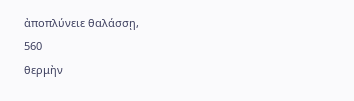ἀποπλύνειε θαλάσσῃ,
560
θερμὴν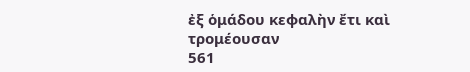ἐξ ὁμάδου κεφαλὴν ἔτι καὶ τρομέουσαν
561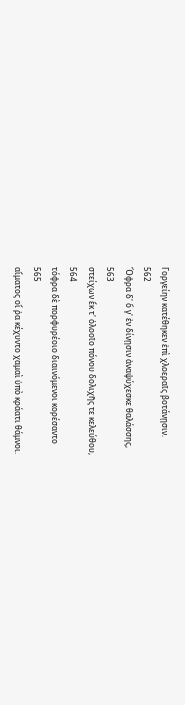Γοργείην κατέθηκεν ἐπὶ χλοεραῖς βοτάνῃσιν.
562
Ὄφρα δ' ὅ γ' ἐν δίνῃσιν ἀναψύχεσκε θαλάσσης,
563
στείχων ἔκ τ' ὀλοοῖο πόνου δολιχῆς τε κελεύθου,
564
τόφρα δὲ πορφυρέοιο διαινόμενοι κορέσαντο
565
αἵματος οἵ ῥα κέχυντο χαμαὶ ὑπὸ κράατι θάμνοι.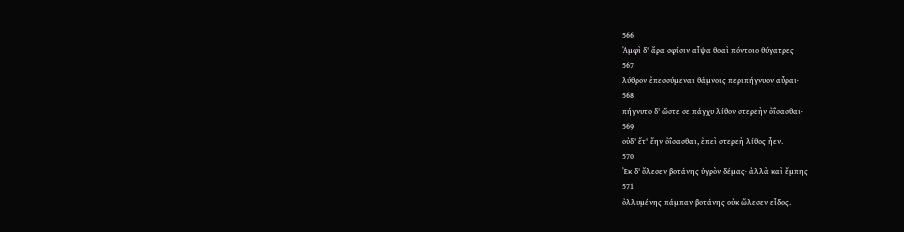566
Ἀμφὶ δ' ἄρα σφίσιν αἶψα θοαὶ πόντοιο θύγατρες
567
λύθρον ἐπεσσύμεναι θάμνοις περιπήγνυον αὖραι·
568
πήγνυτο δ' ὥστε σε πάγχυ λίθον στερεὴν ὀΐσασθαι·
569
οὐδ' ἔτ' ἔην ὀΐσασθαι, ἐπεὶ στερεὴ λίθος ἦεν.
570
Ἐκ δ' ὄλεσεν βοτάνης ὑγρὸν δέμας· ἀλλὰ καὶ ἔμπης
571
ὀλλυμένης πάμπαν βοτάνης οὐκ ὤλεσεν εἶδος.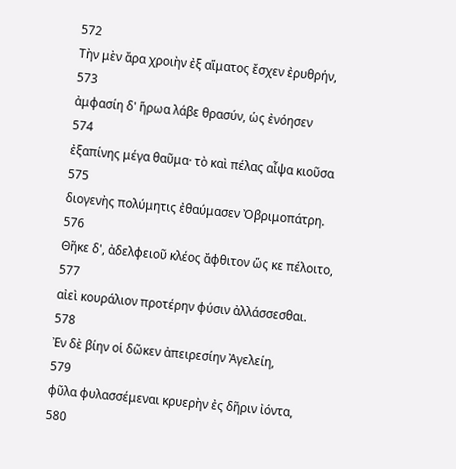572
Τὴν μὲν ἄρα χροιὴν ἐξ αἵματος ἔσχεν ἐρυθρήν,
573
ἀμφασίη δ' ἥρωα λάβε θρασύν, ὡς ἐνόησεν
574
ἐξαπίνης μέγα θαῦμα· τὸ καὶ πέλας αἶψα κιοῦσα
575
διογενὴς πολύμητις ἐθαύμασεν Ὀβριμοπάτρη.
576
Θῆκε δ', ἀδελφειοῦ κλέος ἄφθιτον ὥς κε πέλοιτο,
577
αἰεὶ κουράλιον προτέρην φύσιν ἀλλάσσεσθαι.
578
Ἐν δὲ βίην οἱ δῶκεν ἀπειρεσίην Ἀγελείη,
579
φῦλα φυλασσέμεναι κρυερὴν ἐς δῆριν ἰόντα,
580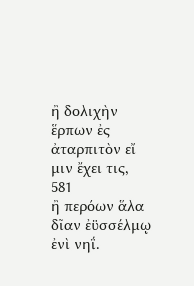ἢ δολιχὴν ἕρπων ἐς ἀταρπιτὸν εἴ μιν ἔχει τις,
581
ἢ περόων ἅλα δῖαν ἐϋσσέλμῳ ἐνὶ νηΐ.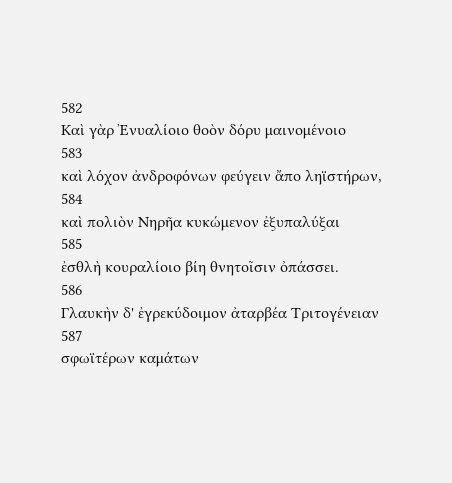582
Καὶ γὰρ Ἐνυαλίοιο θοὸν δόρυ μαινομένοιο
583
καὶ λόχον ἀνδροφόνων φεύγειν ἄπο ληϊστήρων,
584
καὶ πολιὸν Νηρῆα κυκώμενον ἐξυπαλύξαι
585
ἐσθλὴ κουραλίοιο βίη θνητοῖσιν ὀπάσσει.
586
Γλαυκὴν δ' ἐγρεκύδοιμον ἀταρβέα Τριτογένειαν
587
σφωϊτέρων καμάτων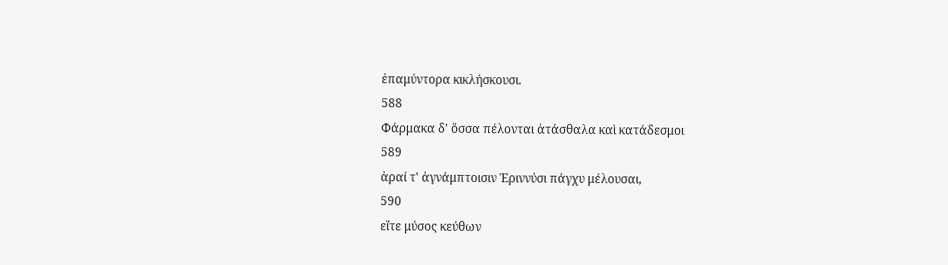ἐπαμύντορα κικλήσκουσι.
588
Φάρμακα δ' ὅσσα πέλονται ἀτάσθαλα καὶ κατάδεσμοι
589
ἀραί τ' ἀγνάμπτοισιν Ἐριννύσι πάγχυ μέλουσαι,
590
εἴτε μύσος κεύθων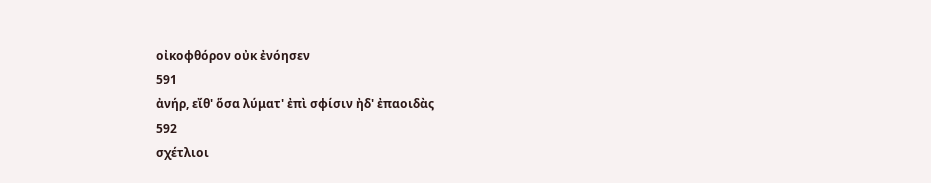οἰκοφθόρον οὐκ ἐνόησεν
591
ἀνήρ, εἴθ' ὅσα λύματ' ἐπὶ σφίσιν ἠδ' ἐπαοιδὰς
592
σχέτλιοι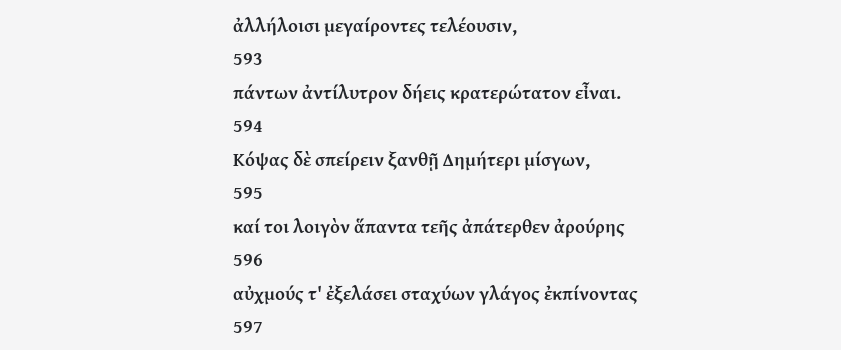ἀλλήλοισι μεγαίροντες τελέουσιν,
593
πάντων ἀντίλυτρον δήεις κρατερώτατον εἶναι.
594
Κόψας δὲ σπείρειν ξανθῇ Δημήτερι μίσγων,
595
καί τοι λοιγὸν ἅπαντα τεῆς ἀπάτερθεν ἀρούρης
596
αὐχμούς τ' ἐξελάσει σταχύων γλάγος ἐκπίνοντας
597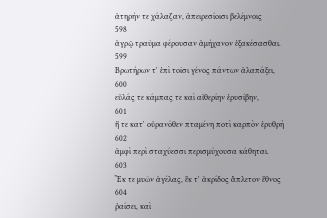ἀτηρήν τε χάλαζαν, ἀπειρεσίοισι βελέμνοις
598
ἀγρῷ τραῦμα φέρουσαν ἀμήχανον ἐξακέσασθαι.
599
Βρωτήρων τ' ἐπὶ τοῖσι γένος πάντων ἀλαπάξει,
600
εὐλάς τε κάμπας τε καὶ αἰθερίην ἐρυσίβην,
601
ἥ τε κατ' οὐρανόθεν πταμένη ποτὶ καρπὸν ἐρυθρὴ
602
ἀμφὶ περὶ σταχύεσσι περισμύχουσα κάθηται.
603
Ἔκ τε μυῶν ἀγέλας, ἔκ τ' ἀκρίδος ἄπλετον ἔθνος
604
ῥαίσει, καὶ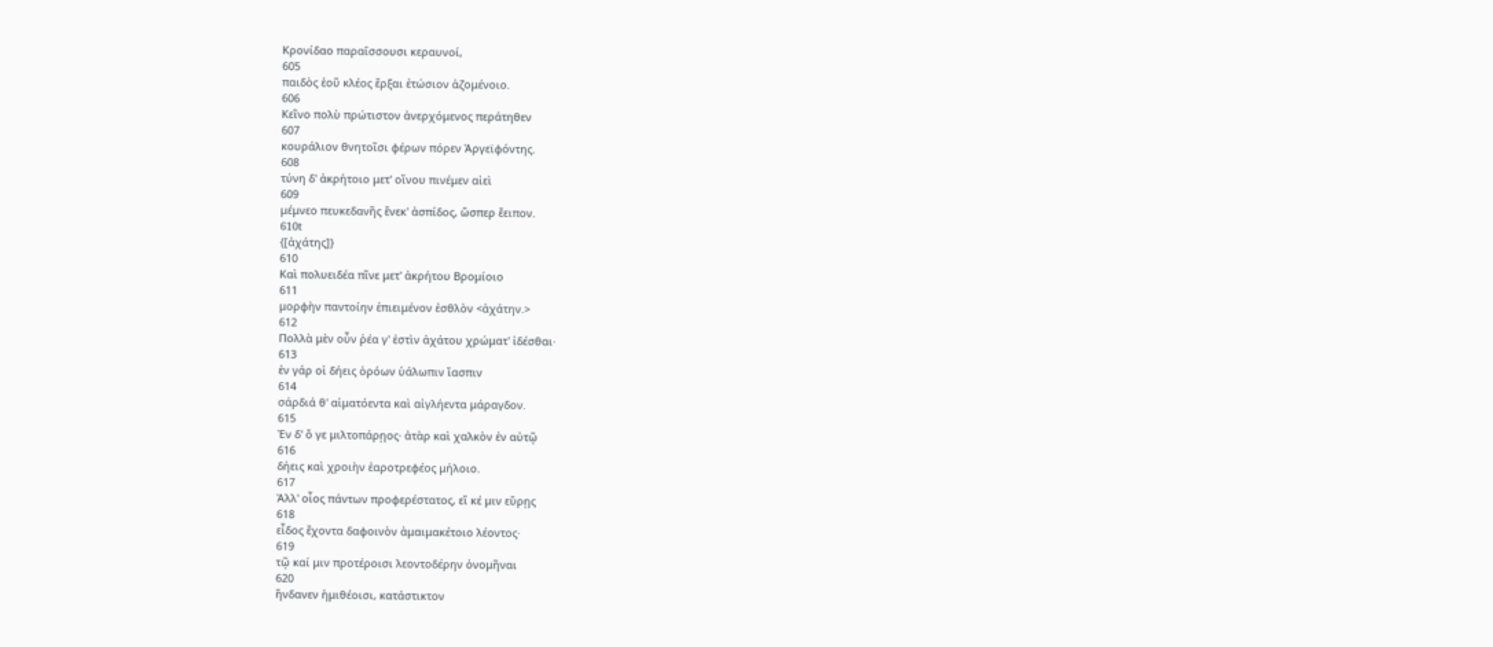Κρονίδαο παραΐσσουσι κεραυνοί,
605
παιδὸς ἑοῦ κλέος ἔρξαι ἐτώσιον ἁζομένοιο.
606
Κεῖνο πολὺ πρώτιστον ἀνερχόμενος περάτηθεν
607
κουράλιον θνητοῖσι φέρων πόρεν Ἀργεϊφόντης.
608
τύνη δ' ἀκρήτοιο μετ' οἴνου πινέμεν αἰεὶ
609
μέμνεο πευκεδανῆς ἕνεκ' ἀσπίδος, ὥσπερ ἔειπον.
610t
{[ἀχάτης]}
610
Καὶ πολυειδέα πῖνε μετ' ἀκρήτου Βρομίοιο
611
μορφὴν παντοίην ἐπιειμένον ἐσθλὸν <ἀχάτην.>
612
Πολλὰ μὲν οὖν ῥέα γ' ἐστὶν ἀχάτου χρώματ' ἰδέσθαι·
613
ἐν γάρ οἱ δήεις ὁρόων ὑάλωπιν ἴασπιν
614
σάρδιά θ' αἱματόεντα καὶ αἰγλήεντα μάραγδον.
615
Ἐν δ' ὅ γε μιλτοπάρῃος· ἀτὰρ καὶ χαλκὸν ἐν αὐτῷ
616
δήεις καὶ χροιὴν ἐαροτρεφέος μήλοιο.
617
Ἀλλ' οἶος πάντων προφερέστατος, εἴ κέ μιν εὕρῃς
618
εἶδος ἔχοντα δαφοινὸν ἀμαιμακέτοιο λέοντος·
619
τῷ καί μιν προτέροισι λεοντοδέρην ὀνομῆναι
620
ἥνδανεν ἡμιθέοισι, κατάστικτον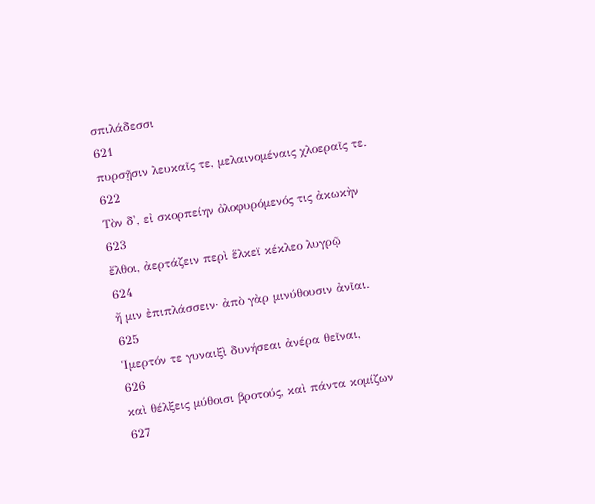σπιλάδεσσι
621
πυρσῇσιν λευκαῖς τε, μελαινομέναις χλοεραῖς τε.
622
Τὸν δ', εἰ σκορπείην ὀλοφυρόμενός τις ἀκωκὴν
623
ἔλθοι, ἀερτάζειν περὶ ἕλκεϊ κέκλεο λυγρῷ
624
ἤ μιν ἐπιπλάσσειν· ἀπὸ γὰρ μινύθουσιν ἀνῖαι.
625
Ἱμερτόν τε γυναιξὶ δυνήσεαι ἀνέρα θεῖναι,
626
καὶ θέλξεις μύθοισι βροτούς, καὶ πάντα κομίζων
627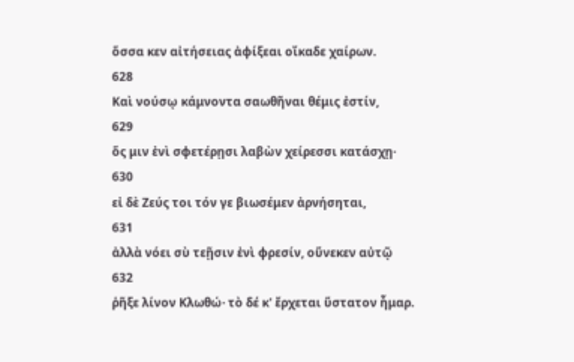ὅσσα κεν αἰτήσειας ἀφίξεαι οἴκαδε χαίρων.
628
Καὶ νούσῳ κάμνοντα σαωθῆναι θέμις ἐστίν,
629
ὅς μιν ἐνὶ σφετέρῃσι λαβὼν χείρεσσι κατάσχῃ·
630
εἰ δὲ Ζεύς τοι τόν γε βιωσέμεν ἀρνήσηται,
631
ἀλλὰ νόει σὺ τεῇσιν ἐνὶ φρεσίν, οὕνεκεν αὐτῷ
632
ῥῆξε λίνον Κλωθώ· τὸ δέ κ' ἔρχεται ὕστατον ἦμαρ.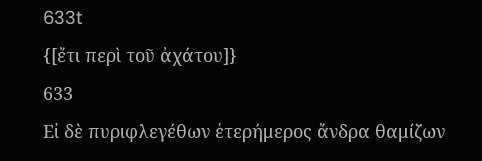633t
{[ἔτι περὶ τοῦ ἀχάτου]}
633
Εἰ δὲ πυριφλεγέθων ἑτερήμερος ἄνδρα θαμίζων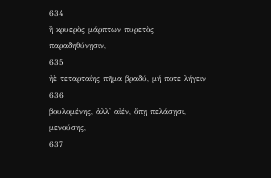634
ἢ κρυερὸς μάρπτων πυρετὸς παραδηθύνῃσιν,
635
ἠὲ τεταρταίης πῆμα βραδύ, μή ποτε λήγειν
636
βουλομένης, ἀλλ' αἰέν, ὅπῃ πελάσῃσι, μενούσης,
637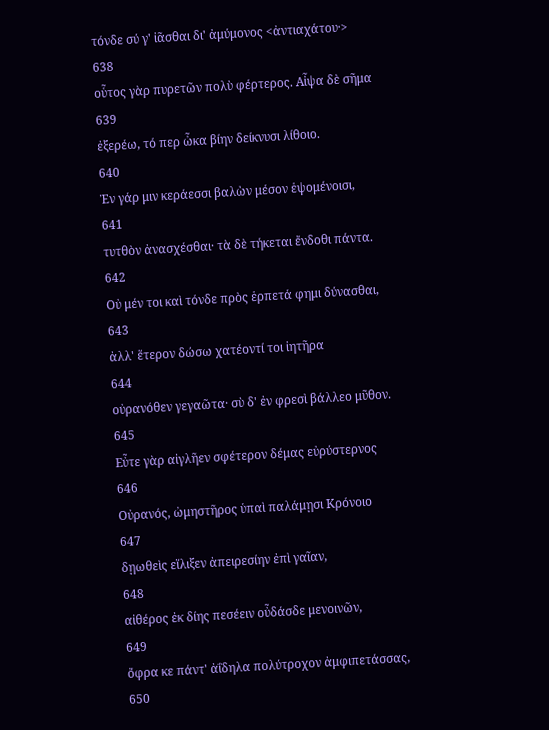τόνδε σύ γ' ἰᾶσθαι δι' ἀμύμονος <ἀντιαχάτου·>
638
οὗτος γὰρ πυρετῶν πολὺ φέρτερος. Αἶψα δὲ σῆμα
639
ἐξερέω, τό περ ὦκα βίην δείκνυσι λίθοιο.
640
Ἐν γάρ μιν κεράεσσι βαλὼν μέσον ἑψομένοισι,
641
τυτθὸν ἀνασχέσθαι· τὰ δὲ τήκεται ἔνδοθι πάντα.
642
Οὐ μέν τοι καὶ τόνδε πρὸς ἑρπετά φημι δύνασθαι,
643
ἀλλ' ἕτερον δώσω χατέοντί τοι ἰητῆρα
644
οὐρανόθεν γεγαῶτα· σὺ δ' ἐν φρεσὶ βάλλεο μῦθον.
645
Εὖτε γὰρ αἰγλῆεν σφέτερον δέμας εὐρύστερνος
646
Οὐρανός, ὠμηστῆρος ὑπαὶ παλάμῃσι Κρόνοιο
647
δῃωθεὶς εἵλιξεν ἀπειρεσίην ἐπὶ γαῖαν,
648
αἰθέρος ἐκ δίης πεσέειν οὖδάσδε μενοινῶν,
649
ὄφρα κε πάντ' ἀΐδηλα πολύτροχον ἀμφιπετάσσας,
650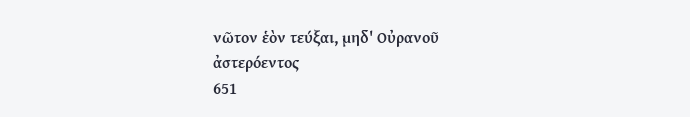νῶτον ἑὸν τεύξαι, μηδ' Οὐρανοῦ ἀστερόεντος
651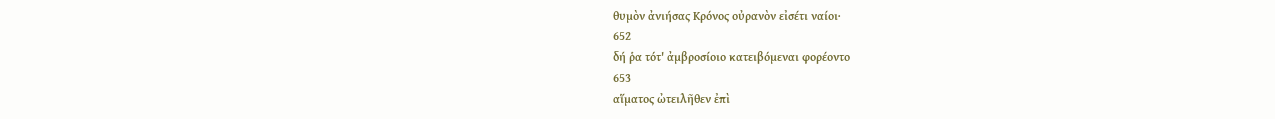θυμὸν ἀνιήσας Κρόνος οὐρανὸν εἰσέτι ναίοι·
652
δή ῥα τότ' ἀμβροσίοιο κατειβόμεναι φορέοντο
653
αἵματος ὠτειλῆθεν ἐπὶ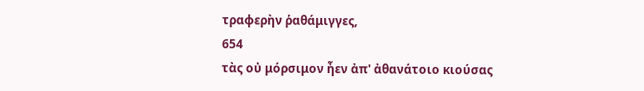τραφερὴν ῥαθάμιγγες,
654
τὰς οὐ μόρσιμον ἦεν ἀπ' ἀθανάτοιο κιούσας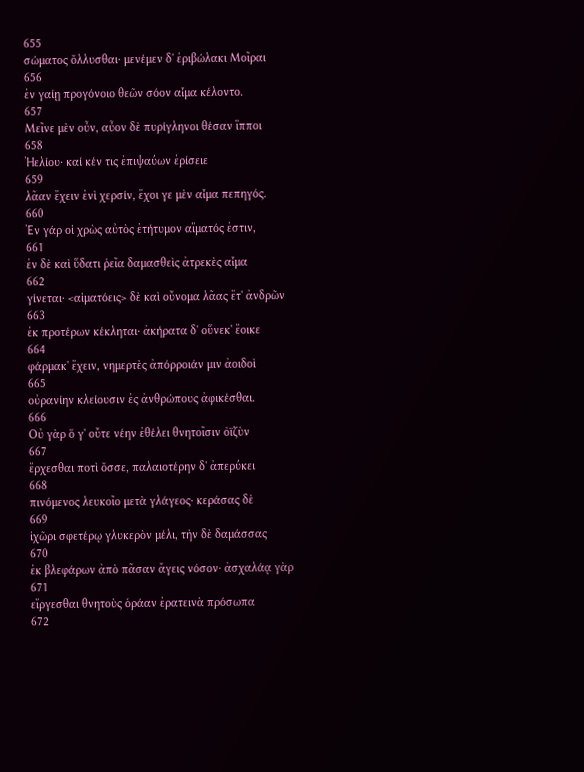655
σώματος ὄλλυσθαι· μενέμεν δ' ἐριβώλακι Μοῖραι
656
ἐν γαίῃ προγόνοιο θεῶν σόον αἷμα κέλοντο.
657
Μεῖνε μὲν οὖν, αὖον δὲ πυρίγληνοι θέσαν ἵπποι
658
Ἠελίου· καί κέν τις ἐπιψαύων ἐρίσειε
659
λᾶαν ἔχειν ἐνὶ χερσίν, ἔχοι γε μὲν αἷμα πεπηγός.
660
Ἐν γάρ οἱ χρὼς αὐτὸς ἐτήτυμον αἵματός ἐστιν,
661
ἐν δὲ καὶ ὕδατι ῥεῖα δαμασθεὶς ἀτρεκὲς αἶμα
662
γίνεται· <αἱματόεις> δὲ καὶ οὔνομα λᾶας ἔτ' ἀνδρῶν
663
ἐκ προτέρων κέκληται· ἀκήρατα δ' οὕνεκ' ἔοικε
664
φάρμακ' ἔχειν, νημερτὲς ἀπόρροιάν μιν ἀοιδοὶ
665
οὐρανίην κλείουσιν ἐς ἀνθρώπους ἀφικέσθαι.
666
Οὐ γὰρ ὅ γ' οὔτε νέην ἐθέλει θνητοῖσιν ὀϊζὺν
667
ἔρχεσθαι ποτὶ ὄσσε, παλαιοτέρην δ' ἀπερύκει
668
πινόμενος λευκοῖο μετὰ γλάγεος· κεράσας δὲ
669
ἰχῶρι σφετέρῳ γλυκερὸν μέλι, τὴν δὲ δαμάσσας
670
ἐκ βλεφάρων ἀπὸ πᾶσαν ἄγεις νόσον· ἀσχαλάᾳ γὰρ
671
εἴργεσθαι θνητοὺς ὁράαν ἐρατεινὰ πρόσωπα
672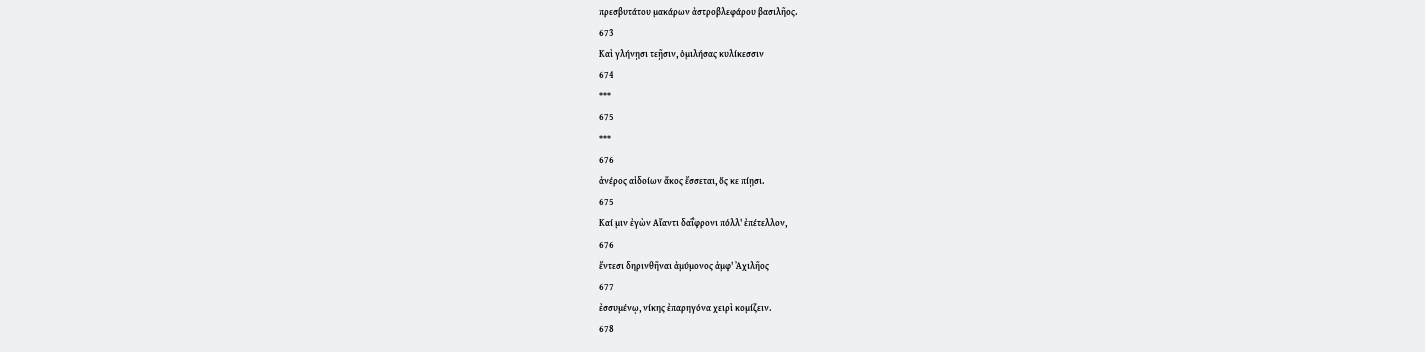πρεσβυτάτου μακάρων ἀστροβλεφάρου βασιλῆος.
673
Καὶ γλήνῃσι τεῇσιν, ὁμιλήσας κυλίκεσσιν
674
***
675
***
676
ἀνέρος αἰδοίων ἄκος ἔσσεται, ὅς κε πίῃσι.
675
Καί μιν ἐγὼν Αἴαντι δαΐφρονι πόλλ' ἐπέτελλον,
676
ἔντεσι δηρινθῆναι ἀμύμονος ἀμφ' Ἀχιλῆος
677
ἐσσυμένῳ, νίκης ἐπαρηγόνα χειρὶ κομίζειν.
678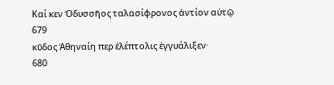Καί κεν Ὀδυσσῆος ταλασίφρονος ἀντίον αὐτῷ
679
κῦδος Ἀθηναίη περ ἑλέπτολις ἐγγυάλιξεν·
680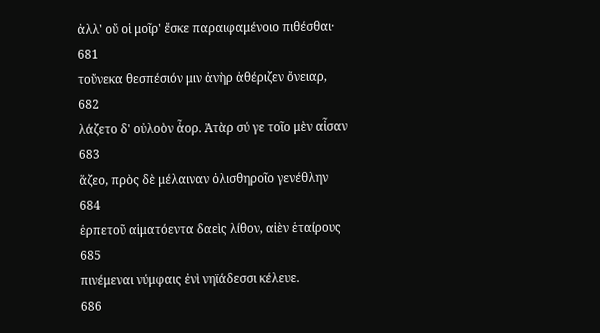ἀλλ' οὔ οἱ μοῖρ' ἔσκε παραιφαμένοιο πιθέσθαι·
681
τοὔνεκα θεσπέσιόν μιν ἀνὴρ ἀθέριζεν ὄνειαρ,
682
λάζετο δ' οὐλοὸν ἆορ. Ἀτὰρ σύ γε τοῖο μὲν αἶσαν
683
ἅζεο, πρὸς δὲ μέλαιναν ὀλισθηροῖο γενέθλην
684
ἑρπετοῦ αἱματόεντα δαεὶς λίθον, αἰὲν ἑταίρους
685
πινέμεναι νύμφαις ἐνὶ νηϊάδεσσι κέλευε.
686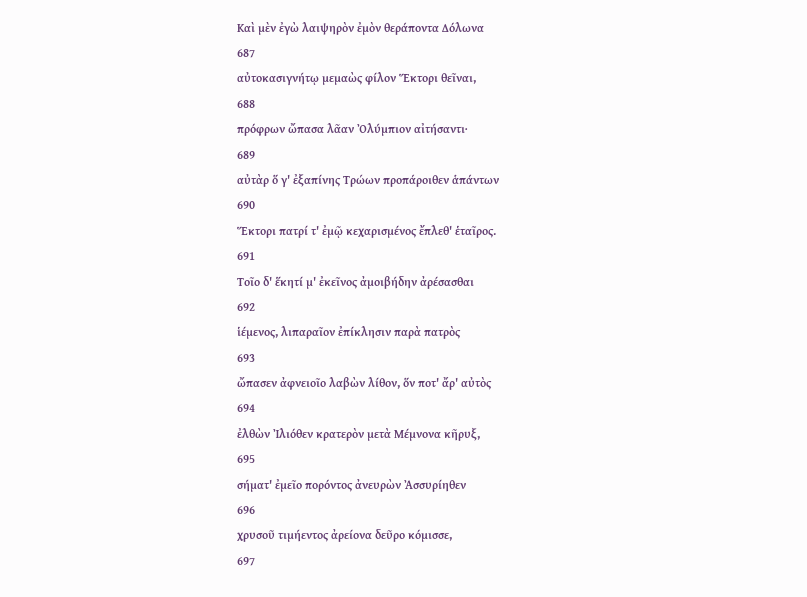Καὶ μὲν ἐγὼ λαιψηρὸν ἐμὸν θεράποντα Δόλωνα
687
αὐτοκασιγνήτῳ μεμαὼς φίλον Ἕκτορι θεῖναι,
688
πρόφρων ὤπασα λᾶαν Ὀλύμπιον αἰτήσαντι·
689
αὐτὰρ ὅ γ' ἐξαπίνης Τρώων προπάροιθεν ἁπάντων
690
Ἕκτορι πατρί τ' ἐμῷ κεχαρισμένος ἔπλεθ' ἑταῖρος.
691
Τοῖο δ' ἕκητί μ' ἐκεῖνος ἀμοιβήδην ἀρέσασθαι
692
ἱέμενος, λιπαραῖον ἐπίκλησιν παρὰ πατρὸς
693
ὤπασεν ἀφνειοῖο λαβὼν λίθον, ὅν ποτ' ἄρ' αὐτὸς
694
ἐλθὼν Ἰλιόθεν κρατερὸν μετὰ Μέμνονα κῆρυξ,
695
σήματ' ἐμεῖο πορόντος ἀνευρὼν Ἀσσυρίηθεν
696
χρυσοῦ τιμήεντος ἀρείονα δεῦρο κόμισσε,
697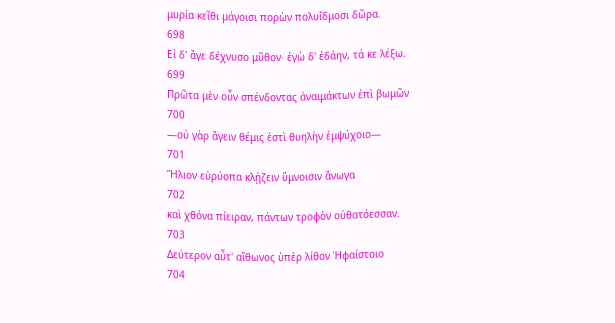μυρία κεῖθι μάγοισι πορὼν πολυΐδμοσι δῶρα.
698
Εἰ δ' ἄγε δέχνυσο μῦθον· ἐγὼ δ' ἐδάην, τά κε λέξω.
699
Πρῶτα μὲν οὖν σπένδοντας ἀναιμάκτων ἐπὶ βωμῶν
700
—οὐ γὰρ ἄγειν θέμις ἐστὶ θυηλὴν ἐμψύχοιο—
701
Ἥλιον εὐρύοπα κλῄζειν ὕμνοισιν ἄνωγα
702
καὶ χθόνα πίειραν, πάντων τροφὸν οὐθατόεσσαν.
703
Δεύτερον αὖτ' αἴθωνος ὑπὲρ λίθον Ἡφαίστοιο
704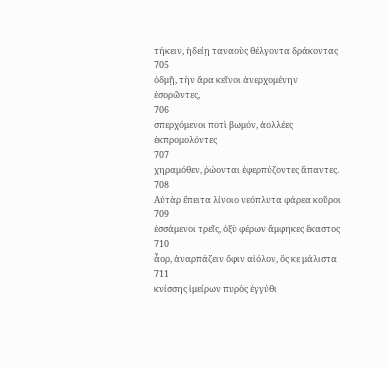τήκειν, ἡδείῃ ταναοὺς θέλγοντα δράκοντας
705
ὀδμῇ, τὴν ἄρα κεῖνοι ἀνερχομένην ἐσορῶντες,
706
σπερχόμενοι ποτὶ βωμόν, ἀολλέες ἐκπρομολόντες
707
χηραμόθεν, ῥώονται ἐφερπύζοντες ἅπαντες.
708
Αὐτὰρ ἔπειτα λίνοιο νεόπλυτα φάρεα κοῦροι
709
ἑσσάμενοι τρεῖς, ὀξὺ φέρων ἄμφηκες ἕκαστος
710
ἆορ, ἀναρπάζειν ὄφιν αἰόλον, ὅς κε μάλιστα
711
κνίσσης ἱμείρων πυρὸς ἐγγύθι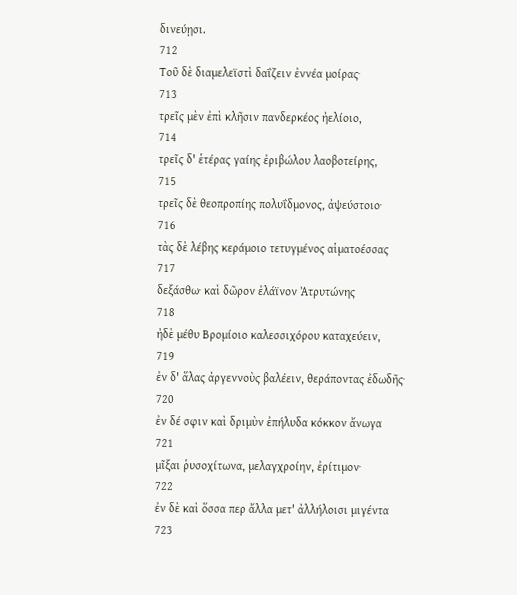δινεύῃσι.
712
Τοῦ δὲ διαμελεϊστὶ δαΐζειν ἐννέα μοίρας·
713
τρεῖς μὲν ἐπὶ κλῆσιν πανδερκέος ἠελίοιο,
714
τρεῖς δ' ἑτέρας γαίης ἐριβώλου λαοβοτείρης,
715
τρεῖς δὲ θεοπροπίης πολυΐδμονος, ἀψεύστοιο·
716
τὰς δὲ λέβης κεράμοιο τετυγμένος αἱματοέσσας
717
δεξάσθω· καὶ δῶρον ἐλάϊνον Ἀτρυτώνης
718
ἠδὲ μέθυ Βρομίοιο καλεσσιχόρου καταχεύειν,
719
ἐν δ' ἅλας ἀργεννοὺς βαλέειν, θεράποντας ἐδωδῆς·
720
ἐν δέ σφιν καὶ δριμὺν ἐπήλυδα κόκκον ἄνωγα
721
μῖξαι ῥυσοχίτωνα, μελαγχροίην, ἐρίτιμον·
722
ἐν δὲ καὶ ὅσσα περ ἄλλα μετ' ἀλλήλοισι μιγέντα
723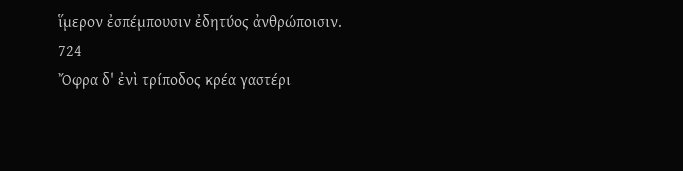ἵμερον ἐσπέμπουσιν ἐδητύος ἀνθρώποισιν.
724
Ὄφρα δ' ἐνὶ τρίποδος κρέα γαστέρι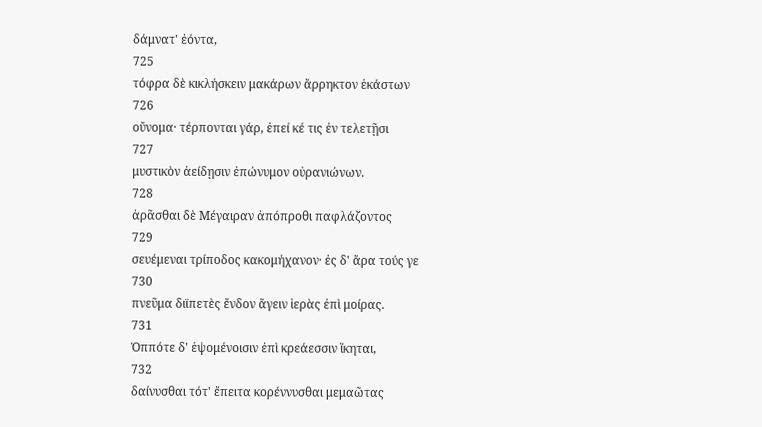δάμνατ' ἐόντα,
725
τόφρα δὲ κικλήσκειν μακάρων ἄρρηκτον ἑκάστων
726
οὔνομα· τέρπονται γάρ, ἐπεί κέ τις ἐν τελετῇσι
727
μυστικὸν ἀείδῃσιν ἐπώνυμον οὐρανιώνων.
728
ἀρᾶσθαι δὲ Μέγαιραν ἀπόπροθι παφλάζοντος
729
σευέμεναι τρίποδος κακομήχανον· ἐς δ' ἄρα τούς γε
730
πνεῦμα διϊπετὲς ἔνδον ἄγειν ἱερὰς ἐπὶ μοίρας.
731
Ὁππότε δ' ἑψομένοισιν ἐπὶ κρεάεσσιν ἵκηται,
732
δαίνυσθαι τότ' ἔπειτα κορέννυσθαι μεμαῶτας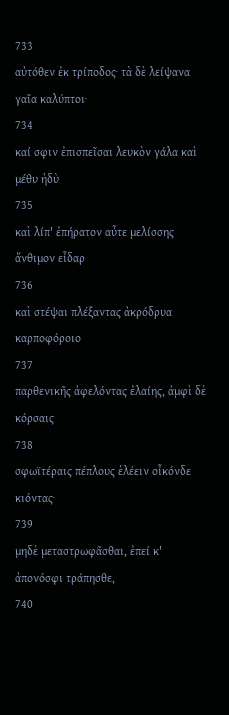733
αὐτόθεν ἐκ τρίποδος· τὰ δὲ λείψανα γαῖα καλύπτοι·
734
καί σφιν ἐπισπεῖσαι λευκὸν γάλα καὶ μέθυ ἡδὺ
735
καὶ λίπ' ἐπήρατον αὖτε μελίσσης ἄνθιμον εἶδαρ
736
καὶ στέψαι πλέξαντας ἀκρόδρυα καρποφόροιο
737
παρθενικῆς ἀφελόντας ἐλαίης, ἀμφὶ δὲ κόρσαις
738
σφωϊτέραις πέπλους ἑλέειν οἶκόνδε κιόντας·
739
μηδὲ μεταστρωφᾶσθαι, ἐπεί κ' ἀπονόσφι τράπησθε,
740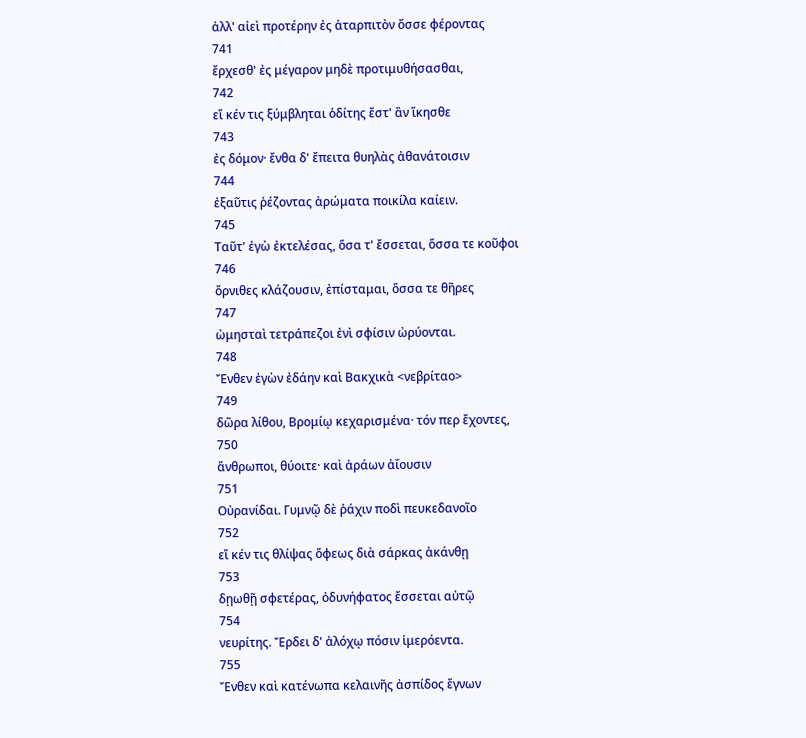ἀλλ' αἰεὶ προτέρην ἐς ἀταρπιτὸν ὄσσε φέροντας
741
ἔρχεσθ' ἐς μέγαρον μηδὲ προτιμυθήσασθαι,
742
εἴ κέν τις ξύμβληται ὁδίτης ἔστ' ἂν ἵκησθε
743
ἐς δόμον· ἔνθα δ' ἔπειτα θυηλὰς ἀθανάτοισιν
744
ἐξαῦτις ῥέζοντας ἀρώματα ποικίλα καίειν.
745
Ταῦτ' ἐγὼ ἐκτελέσας, ὅσα τ' ἔσσεται, ὅσσα τε κοῦφοι
746
ὄρνιθες κλάζουσιν, ἐπίσταμαι, ὅσσα τε θῆρες
747
ὠμησταὶ τετράπεζοι ἐνὶ σφίσιν ὠρύονται.
748
Ἔνθεν ἐγὼν ἐδάην καὶ Βακχικὰ <νεβρίταο>
749
δῶρα λίθου, Βρομίῳ κεχαρισμένα· τόν περ ἔχοντες,
750
ἄνθρωποι, θύοιτε· καὶ ἀράων ἀΐουσιν
751
Οὐρανίδαι. Γυμνῷ δὲ ῥάχιν ποδὶ πευκεδανοῖο
752
εἴ κέν τις θλίψας ὄφεως διὰ σάρκας ἀκάνθῃ
753
δῃωθῇ σφετέρας, ὀδυνήφατος ἔσσεται αὐτῷ
754
νευρίτης. Ἔρδει δ' ἀλόχῳ πόσιν ἱμερόεντα.
755
Ἔνθεν καὶ κατένωπα κελαινῆς ἀσπίδος ἔγνων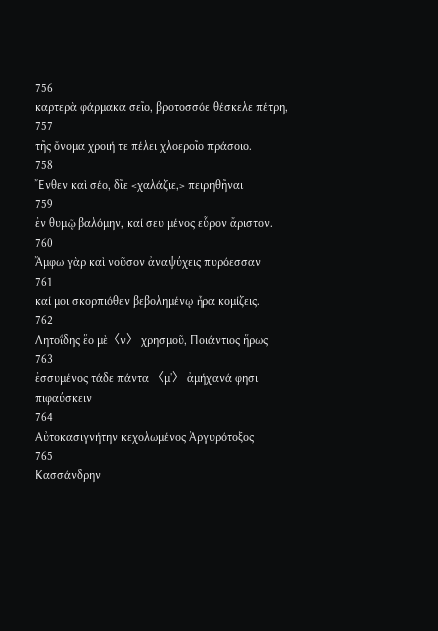756
καρτερὰ φάρμακα σεῖο, βροτοσσόε θέσκελε πέτρη,
757
τῆς ὄνομα χροιή τε πέλει χλοεροῖο πράσοιο.
758
Ἔνθεν καὶ σέο, δῖε <χαλάζιε,> πειρηθῆναι
759
ἐν θυμῷ βαλόμην, καί σευ μένος εὗρον ἄριστον.
760
Ἄμφω γὰρ καὶ νοῦσον ἀναψύχεις πυρόεσσαν
761
καί μοι σκορπιόθεν βεβολημένῳ ἦρα κομίζεις.
762
Λητοΐδης ἕο μὲ〈ν〉 χρησμοῦ, Ποιάντιος ἥρως
763
ἐσσυμένος τάδε πάντα 〈μ'〉 ἀμήχανά φησι πιφαύσκειν
764
Αὐτοκασιγνήτην κεχολωμένος Ἀργυρότοξος
765
Κασσάνδρην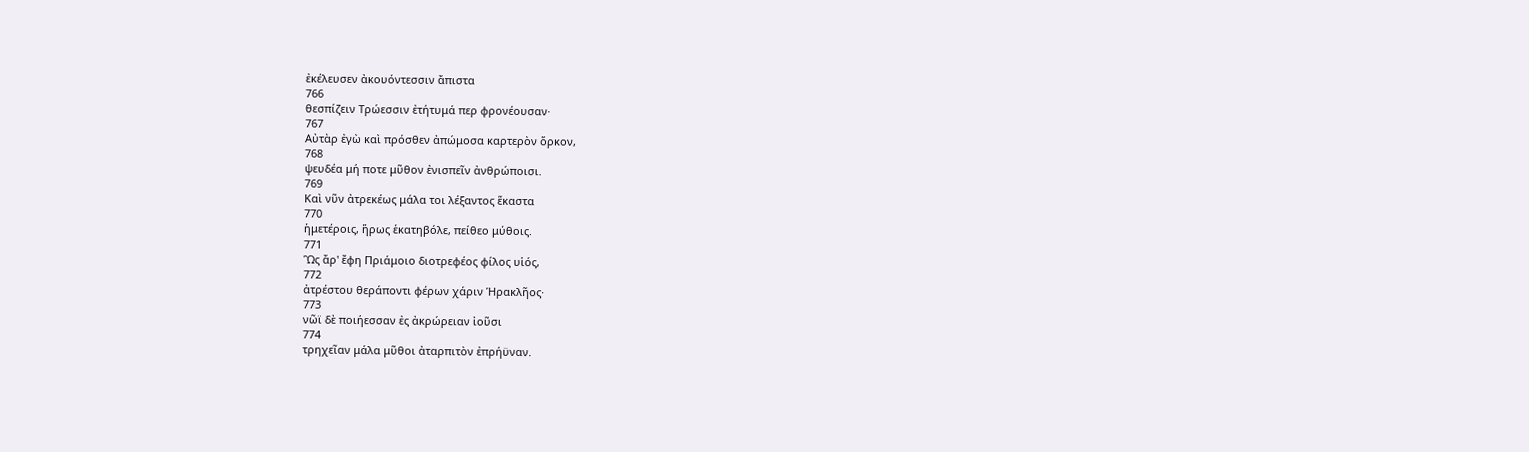ἐκέλευσεν ἀκουόντεσσιν ἄπιστα
766
θεσπίζειν Τρώεσσιν ἐτήτυμά περ φρονέουσαν·
767
Αὐτὰρ ἐγὼ καὶ πρόσθεν ἀπώμοσα καρτερὸν ὅρκον,
768
ψευδέα μή ποτε μῦθον ἐνισπεῖν ἀνθρώποισι.
769
Καὶ νῦν ἀτρεκέως μάλα τοι λέξαντος ἕκαστα
770
ἡμετέροις, ἥρως ἑκατηβόλε, πείθεο μύθοις.
771
Ὣς ἄρ' ἔφη Πριάμοιο διοτρεφέος φίλος υἱός,
772
ἀτρέστου θεράποντι φέρων χάριν Ἡρακλῆος·
773
νῶϊ δὲ ποιήεσσαν ἐς ἀκρώρειαν ἰοῦσι
774
τρηχεῖαν μάλα μῦθοι ἀταρπιτὸν ἐπρήϋναν.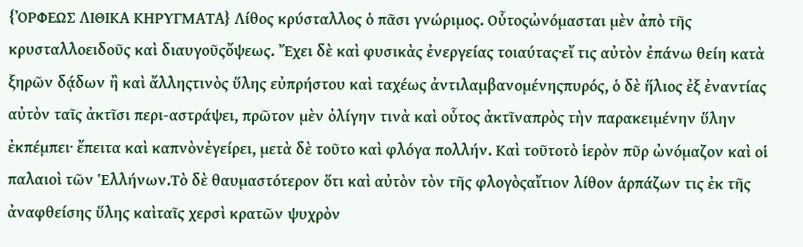{ὈΡΦΕΩΣ ΛΙΘΙΚΑ ΚΗΡΥΓΜΑΤΑ} Λίθος κρύσταλλος ὁ πᾶσι γνώριμος. Οὗτοςὠνόμασται μὲν ἀπὸ τῆς κρυσταλλοειδοῦς καὶ διαυγοῦςὄψεως. Ἔχει δὲ καὶ φυσικὰς ἐνεργείας τοιαύτας·εἴ τις αὐτὸν ἐπάνω θείη κατὰ ξηρῶν δᾴδων ἢ καὶ ἄλληςτινὸς ὕλης εὐπρήστου καὶ ταχέως ἀντιλαμβανομένηςπυρός, ὁ δὲ ἥλιος ἐξ ἐναντίας αὐτὸν ταῖς ἀκτῖσι περι-αστράψει, πρῶτον μὲν ὀλίγην τινὰ καὶ οὗτος ἀκτῖναπρὸς τὴν παρακειμένην ὕλην ἐκπέμπει· ἔπειτα καὶ καπνὸνἐγείρει, μετὰ δὲ τοῦτο καὶ φλόγα πολλήν. Καὶ τοῦτοτὸ ἱερὸν πῦρ ὠνόμαζον καὶ οἱ παλαιοὶ τῶν Ἑλλήνων.Τὸ δὲ θαυμαστότερον ὅτι καὶ αὐτὸν τὸν τῆς φλογὸςαἴτιον λίθον ἁρπάζων τις ἐκ τῆς ἀναφθείσης ὕλης καὶταῖς χερσὶ κρατῶν ψυχρὸν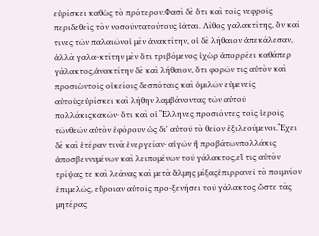εὑρίσκει καθὼς τὸ πρότερον.Φασὶ δὲ ὅτι καὶ τοῖς νεφροῖς περιδεθεὶς τὸν νοσοῦντατούτους ἰᾶται. Λίθος γαλακτίτης, ὃν καί τινες τῶν παλαιῶνοἱ μὲν ἀνακτίτην, οἱ δὲ λήθαιον ἀπεκάλεσαν, ἀλλὰ γαλα-κτίτην μὲν ὅτι τριβόμενος ἰχὼρ ἀπορρέει καθάπερ γάλακτος,ἀνακτίτην δὲ καὶ λήθαιον, ὅτι φορῶν τις αὐτὸν καὶ προσιὼντοῖς οἰκείοις δεσπόταις καὶ ὁμιλῶν εὐμενεῖς αὐτοὺςεὑρίσκει καὶ λήθην λαμβάνοντας τῶν αὐτοῦ πολλάκιςκακῶν· ὅτι καὶ οἱ Ἕλληνες προσιόντες τοῖς ἱεροῖς τῶνθεῶν αὐτὸν ἐφόρουν ὡς δι' αὐτοῦ τὸ θεῖον ἐξιλεούμενοι.Ἔχει δὲ καὶ ἑτέραν τινὰ ἐνεργείαν· αἰγῶν ἢ προβάτωνπολλάκις ἀποσβεννυμένων καὶ λειπομένων τοῦ γάλακτος,εἴ τις αὐτὸν τρίψας τε καὶ λεάνας καὶ μετὰ ἅλμης μίξαςἐπιρρανεῖ τὸ ποιμνίον ἐπιμελῶς, εὔροιαν αὐτοῖς προ-ξενήσει τοῦ γάλακτος ὥστε τὰς μητέρας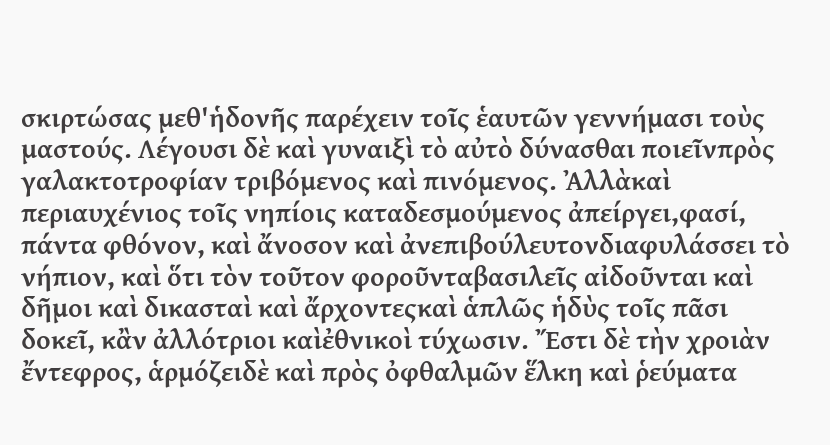σκιρτώσας μεθ'ἡδονῆς παρέχειν τοῖς ἑαυτῶν γεννήμασι τοὺς μαστούς. Λέγουσι δὲ καὶ γυναιξὶ τὸ αὐτὸ δύνασθαι ποιεῖνπρὸς γαλακτοτροφίαν τριβόμενος καὶ πινόμενος. Ἀλλὰκαὶ περιαυχένιος τοῖς νηπίοις καταδεσμούμενος ἀπείργει,φασί, πάντα φθόνον, καὶ ἄνοσον καὶ ἀνεπιβούλευτονδιαφυλάσσει τὸ νήπιον, καὶ ὅτι τὸν τοῦτον φοροῦνταβασιλεῖς αἰδοῦνται καὶ δῆμοι καὶ δικασταὶ καὶ ἄρχοντεςκαὶ ἁπλῶς ἡδὺς τοῖς πᾶσι δοκεῖ, κἂν ἀλλότριοι καὶἐθνικοὶ τύχωσιν. Ἔστι δὲ τὴν χροιὰν ἔντεφρος, ἁρμόζειδὲ καὶ πρὸς ὀφθαλμῶν ἕλκη καὶ ῥεύματα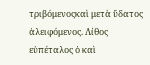τριβόμενοςκαὶ μετὰ ὕδατος ἀλειφόμενος. Λίθος εὐπέταλος ὁ καὶ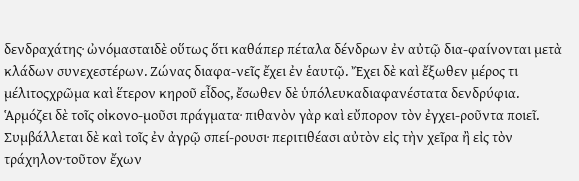δενδραχάτης· ὠνόμασταιδὲ οὕτως ὅτι καθάπερ πέταλα δένδρων ἐν αὐτῷ δια-φαίνονται μετὰ κλάδων συνεχεστέρων. Ζώνας διαφα-νεῖς ἔχει ἐν ἑαυτῷ. Ἔχει δὲ καὶ ἔξωθεν μέρος τι μέλιτοςχρῶμα καὶ ἕτερον κηροῦ εἶδος, ἔσωθεν δὲ ὑπόλευκαδιαφανέστατα δενδρύφια. Ἁρμόζει δὲ τοῖς οἰκονο-μοῦσι πράγματα· πιθανὸν γὰρ καὶ εὔπορον τὸν ἐγχει-ροῦντα ποιεῖ. Συμβάλλεται δὲ καὶ τοῖς ἐν ἀγρῷ σπεί-ρουσι· περιτιθέασι αὐτὸν εἰς τὴν χεῖρα ἢ εἰς τὸν τράχηλον·τοῦτον ἔχων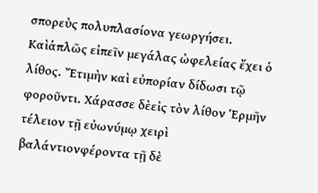σπορεὺς πολυπλασίονα γεωργήσει. Καὶἁπλῶς εἰπεῖν μεγάλας ὠφελείας ἔχει ὁ λίθος. Ἔτιμὴν καὶ εὐπορίαν δίδωσι τῷ φοροῦντι. Χάρασσε δὲεἰς τὸν λίθον Ἑρμῆν τέλειον τῇ εὐωνύμῳ χειρὶ βαλάντιονφέροντα τῇ δὲ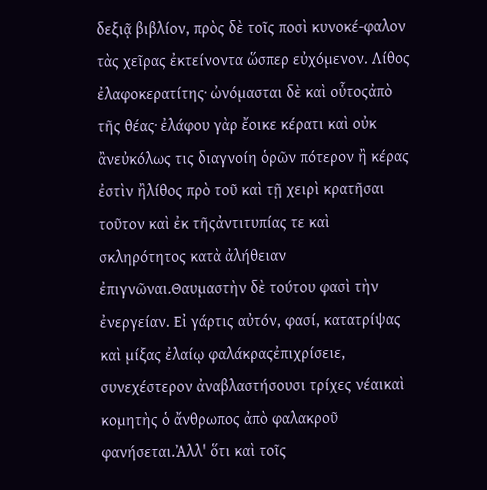δεξιᾷ βιβλίον, πρὸς δὲ τοῖς ποσὶ κυνοκέ-φαλον τὰς χεῖρας ἐκτείνοντα ὥσπερ εὐχόμενον. Λίθος ἐλαφοκερατίτης· ὠνόμασται δὲ καὶ οὗτοςἀπὸ τῆς θέας· ἐλάφου γὰρ ἔοικε κέρατι καὶ οὐκ ἂνεὐκόλως τις διαγνοίη ὁρῶν πότερον ἢ κέρας ἐστὶν ἢλίθος πρὸ τοῦ καὶ τῇ χειρὶ κρατῆσαι τοῦτον καὶ ἐκ τῆςἀντιτυπίας τε καὶ σκληρότητος κατὰ ἀλήθειαν ἐπιγνῶναι.Θαυμαστὴν δὲ τούτου φασὶ τὴν ἐνεργείαν. Εἰ γάρτις αὐτόν, φασί, κατατρίψας καὶ μίξας ἐλαίῳ φαλάκραςἐπιχρίσειε, συνεχέστερον ἀναβλαστήσουσι τρίχες νέαικαὶ κομητὴς ὁ ἄνθρωπος ἀπὸ φαλακροῦ φανήσεται.Ἀλλ' ὅτι καὶ τοῖς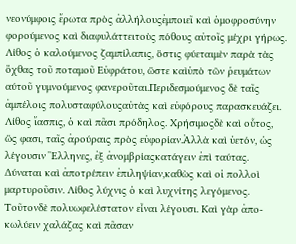νεονύμφοις ἔρωτα πρὸς ἀλλήλουςἐμποιεῖ καὶ ὁμοφροσύνην φορούμενος καὶ διαφυλάττειτοὺς πόθους αὐτοῖς μέχρι γήρως. Λίθος ὁ καλούμενος ζαμπίλαπις, ὅστις φύεταιμὲν παρὰ τὰς ὄχθας τοῦ ποταμοῦ Εὐφράτου, ὥστε καὶὑπὸ τῶν ῥευμάτων αύτοῦ γυμνούμενος φανεροῦται.Περιδεσμούμενος δὲ ταῖς ἀμπέλοις πολυσταφύλουςαὐτὰς καὶ εὐφόρους παρασκευάζει. Λίθος ἴασπις, ὁ καὶ πᾶσι πρόδηλος. Χρήσιμοςδὲ καὶ οὗτος, ὥς φασι, ταῖς ἀρούραις πρὸς εὐφορίαν.Ἀλλὰ καὶ ὑετόν, ὡς λέγουσιν Ἕλληνες, ἐξ ἀνομβρίαςκατάγειν ἐπὶ ταύτας. Δύναται καὶ ἀποτρέπειν ἐπιληψίαν,καθὼς καὶ οἱ πολλοὶ μαρτυροῦσιν. Λίθος λύχνις ὁ καὶ λυχνίτης λεγόμενος. Τοῦτονδὲ πολυωφελέστατον εἶναι λέγουσι. Καὶ γὰρ ἀπο-κωλύειν χαλάζας καὶ πᾶσαν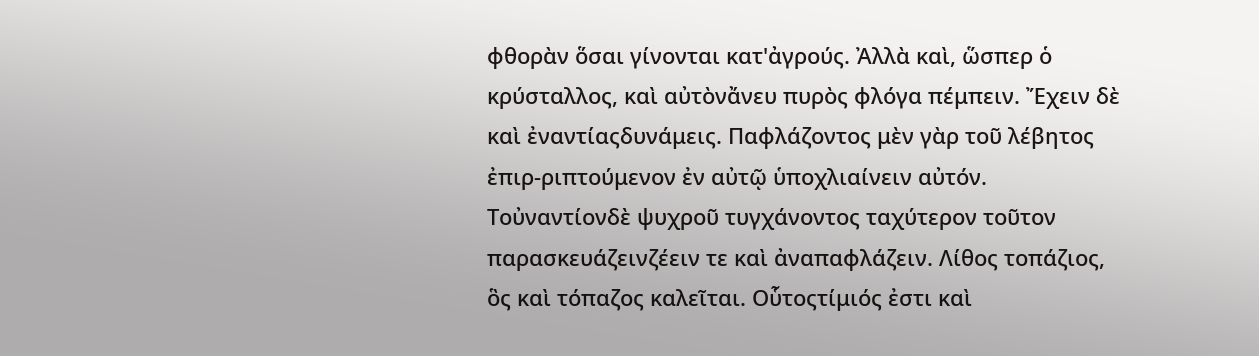φθορὰν ὅσαι γίνονται κατ'ἀγρούς. Ἀλλὰ καὶ, ὥσπερ ὁ κρύσταλλος, καὶ αὐτὸνἄνευ πυρὸς φλόγα πέμπειν. Ἔχειν δὲ καὶ ἐναντίαςδυνάμεις. Παφλάζοντος μὲν γὰρ τοῦ λέβητος ἐπιρ-ριπτούμενον ἐν αὐτῷ ὑποχλιαίνειν αὐτόν. Τοὐναντίονδὲ ψυχροῦ τυγχάνοντος ταχύτερον τοῦτον παρασκευάζεινζέειν τε καὶ ἀναπαφλάζειν. Λίθος τοπάζιος, ὃς καὶ τόπαζος καλεῖται. Οὗτοςτίμιός ἐστι καὶ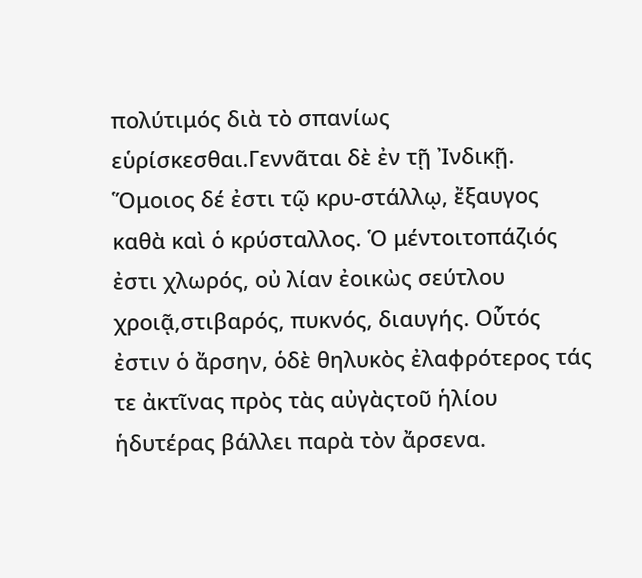πολύτιμός διὰ τὸ σπανίως εὑρίσκεσθαι.Γεννᾶται δὲ ἐν τῇ Ἰνδικῇ. Ὅμοιος δέ ἐστι τῷ κρυ-στάλλῳ, ἔξαυγος καθὰ καὶ ὁ κρύσταλλος. Ὁ μέντοιτοπάζιός ἐστι χλωρός, οὐ λίαν ἐοικὼς σεύτλου χροιᾷ,στιβαρός, πυκνός, διαυγής. Οὗτός ἐστιν ὁ ἄρσην, ὁδὲ θηλυκὸς ἐλαφρότερος τάς τε ἀκτῖνας πρὸς τὰς αὐγὰςτοῦ ἡλίου ἡδυτέρας βάλλει παρὰ τὸν ἄρσενα.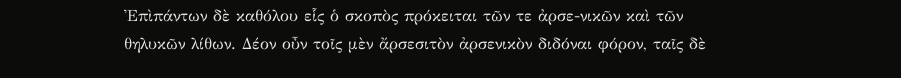Ἐπὶπάντων δὲ καθόλου εἷς ὁ σκοπὸς πρόκειται τῶν τε ἀρσε-νικῶν καὶ τῶν θηλυκῶν λίθων. Δέον οὖν τοῖς μὲν ἄρσεσιτὸν ἀρσενικὸν διδόναι φόρον, ταῖς δὲ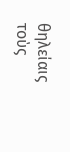θηλείαις τοὺς